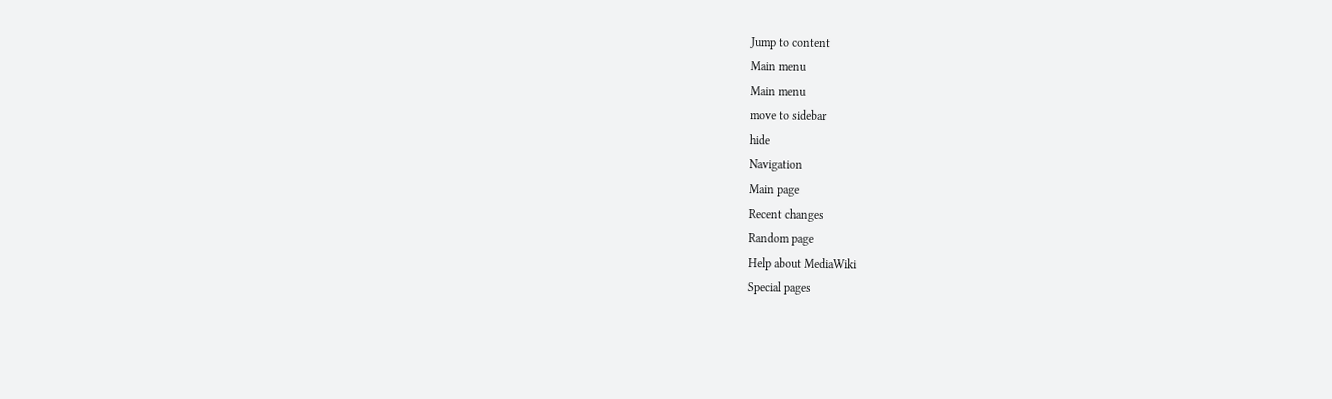Jump to content
Main menu
Main menu
move to sidebar
hide
Navigation
Main page
Recent changes
Random page
Help about MediaWiki
Special pages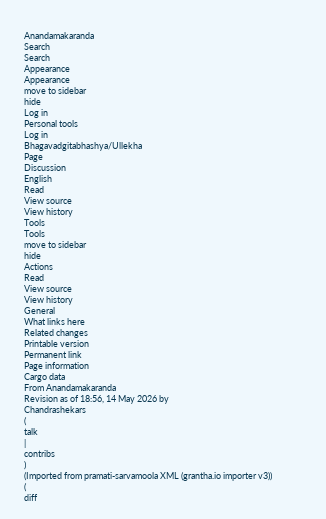Anandamakaranda
Search
Search
Appearance
Appearance
move to sidebar
hide
Log in
Personal tools
Log in
Bhagavadgitabhashya/Ullekha
Page
Discussion
English
Read
View source
View history
Tools
Tools
move to sidebar
hide
Actions
Read
View source
View history
General
What links here
Related changes
Printable version
Permanent link
Page information
Cargo data
From Anandamakaranda
Revision as of 18:56, 14 May 2026 by
Chandrashekars
(
talk
|
contribs
)
(Imported from pramati-sarvamoola XML (grantha.io importer v3))
(
diff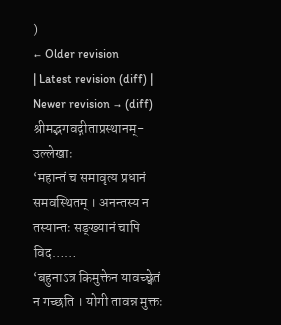)
← Older revision
| Latest revision (diff) | Newer revision → (diff)
श्रीमद्भगवद्गीताप्रस्थानम्-उल्लेखाः
‘महान्तं च समावृत्य प्रधानं समवस्थितम् । अनन्तस्य न तस्यान्तः सङ्ख्यानं चापि विद……
‘बहुनाऽत्र किमुक्तेन यावच्छ्वेतं न गच्छति । योगी तावन्न मुक्तः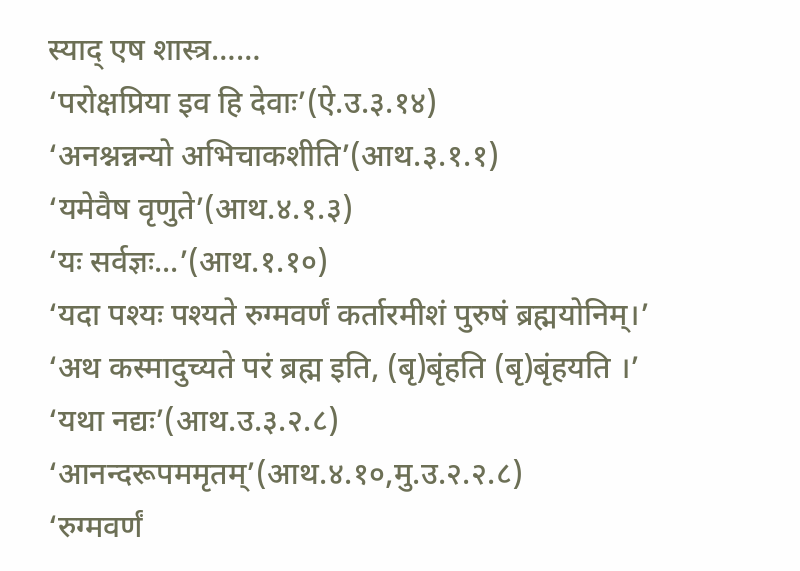स्याद् एष शास्त्र……
‘परोक्षप्रिया इव हि देवाः’(ऐ.उ.३.१४)
‘अनश्नन्नन्यो अभिचाकशीति’(आथ.३.१.१)
‘यमेवैष वृणुते’(आथ.४.१.३)
‘यः सर्वज्ञः...’(आथ.१.१०)
‘यदा पश्यः पश्यते रुग्मवर्णं कर्तारमीशं पुरुषं ब्रह्मयोनिम्।’
‘अथ कस्मादुच्यते परं ब्रह्म इति, (बृ)बृंहति (बृ)बृंहयति ।’
‘यथा नद्यः’(आथ.उ.३.२.८)
‘आनन्दरूपममृतम्’(आथ.४.१०,मु.उ.२.२.८)
‘रुग्मवर्णं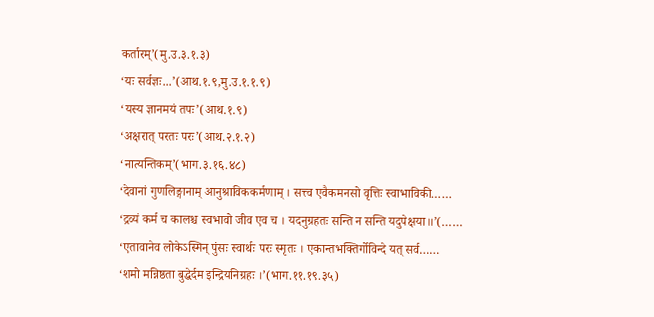कर्तारम्’(मु.उ.३.१.३)
‘यः सर्वज्ञः...’(आथ.१.९,मु.उ.१.१.९)
‘यस्य ज्ञानमयं तपः’(आथ.१.९)
‘अक्षरात् परतः परः’(आथ.२.१.२)
‘नात्यन्तिकम्’(भाग.३.१६.४८)
‘देवानां गुणलिङ्गानाम् आनुश्राविककर्मणाम् । सत्त्व एवैकमनसो वृत्तिः स्वाभाविकी……
‘द्रव्यं कर्म च कालश्च स्वभावो जीव एव च । यदनुग्रहतः सन्ति न सन्ति यदुपेक्षया॥’(……
‘एतावानेव लोकेऽस्मिन् पुंसः स्वार्थः परः स्मृतः । एकान्तभक्तिर्गोविन्दे यत् सर्व……
‘शमो मन्निष्ठता बुद्धेर्दम इन्द्रियनिग्रहः ।’(भाग.११.१९.३५)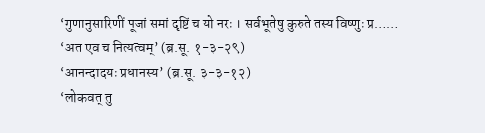‘गुणानुसारिणीं पूजां समां दृष्टिं च यो नरः । सर्वभूतेषु कुरुते तस्य विष्णुः प्र……
‘अत एव च नित्यत्वम्’ (ब्र.सू. १-३-२९)
‘आनन्दादयः प्रधानस्य’ (ब्र.सू. ३-३-१२)
‘लोकवत् तु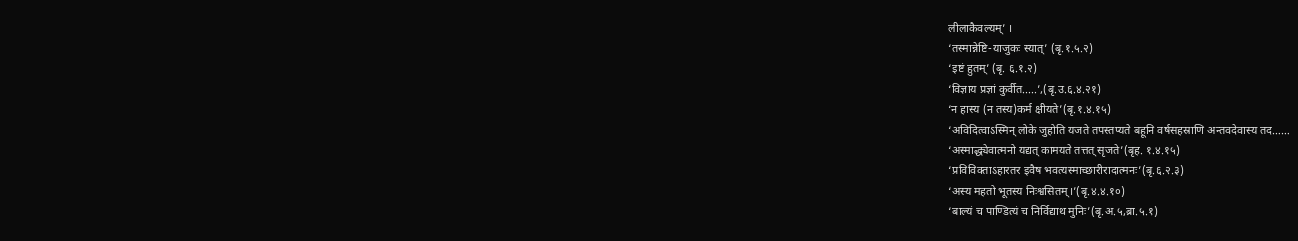लीलाकैवल्यम्’ ।
‘तस्मान्नेष्टि-याजुकः स्यात्’ (बृ.१.५.२)
‘इष्टं हुतम्’ (बृ. ६.१.२)
‘विज्ञाय प्रज्ञां कुर्वीत.....’,(बृ.उ.६.४.२१)
‘न हास्य (न तस्य)कर्म क्षीयते’(बृ.१.४.१५)
‘अविदित्वाऽस्मिन् लोके जुहोति यजते तपस्तप्यते बहूनि वर्षसहस्राणि अन्तवदेवास्य तद……
‘अस्माद्ध्येवात्मनो यद्यत् कामयते तत्तत् सृजते’(बृह. १.४.१५)
‘प्रविविक्ताऽहारतर इवैष भवत्यस्माच्छारीरादात्मनः’(बृ.६.२.३)
‘अस्य महतो भूतस्य निःश्वसितम्।’(बृ.४.४.१०)
‘बाल्यं च पाण्डित्यं च निर्विद्याथ मुनिः’(बृ.अ.५,ब्रा.५.१)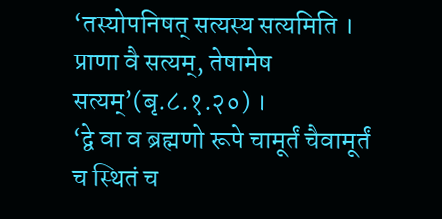‘तस्योपनिषत् सत्यस्य सत्यमिति । प्राणा वै सत्यम्, तेषामेष सत्यम्’(बृ.८.१.२०) ।
‘द्वे वा व ब्रह्मणो रूपे चामूर्तं चैवामूर्तं च स्थितं च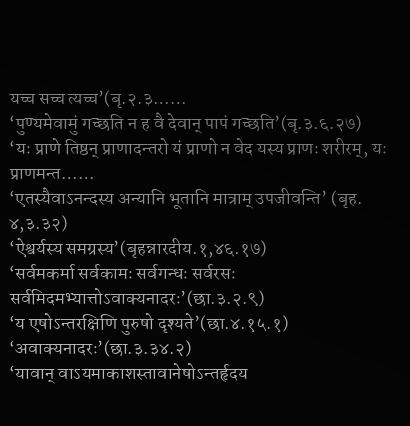यच्च सच्च त्यच्च’(बृ.२.३……
‘पुण्यमेवामुं गच्छति न ह वै देवान् पापं गच्छति’(बृ.३.६.२७)
‘यः प्राणे तिष्ठन् प्राणादन्तरो यं प्राणो न वेद यस्य प्राणः शरीरम्, यः प्राणमन्त……
‘एतस्यैवाऽनन्दस्य अन्यानि भूतानि मात्राम् उपजीवन्ति’ (बृह. ४,३.३२)
‘ऐश्वर्यस्य समग्रस्य’(बृहन्नारदीय.१,४६.१७)
‘सर्वमकर्मा सर्वकामः सर्वगन्धः सर्वरसः सर्वमिदमभ्यात्तोऽवाक्यनादरः’(छा.३.२.९)
‘य एषोऽन्तरक्षिणि पुरुषो दृश्यते’(छा.४.१५.१)
‘अवाक्यनादरः’(छा.३.३४.२)
‘यावान् वाऽयमाकाशस्तावानेषोऽन्तर्हृदय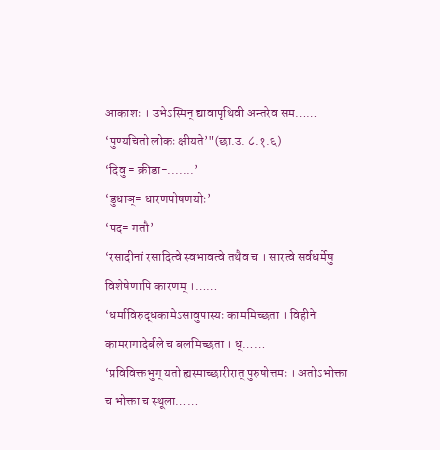आकाशः । उभेऽस्मिन् द्यावापृथिवी अन्तरेव सम……
‘पुण्यचितो लोकः क्षीयते’"(छा.उ. ८.१.६)
‘दिवु = क्रीडा-.......’
‘डुधाञ्= धारणपोषणयोः’
‘पद= गतौ’
‘रसादीनां रसादित्वे स्वभावत्वे तथैव च । सारत्वे सर्वधर्मेषु विशेषेणापि कारणम् ।……
‘धर्माविरुद्धकामेऽसावुपास्यः काममिच्छता । विहीने कामरागादेर्बले च बलमिच्छता । ध्……
‘प्रविविक्तभुग् यतो ह्यस्माच्छारीरात् पुरुषोत्तमः । अतोऽभोक्ता च भोक्ता च स्थूला……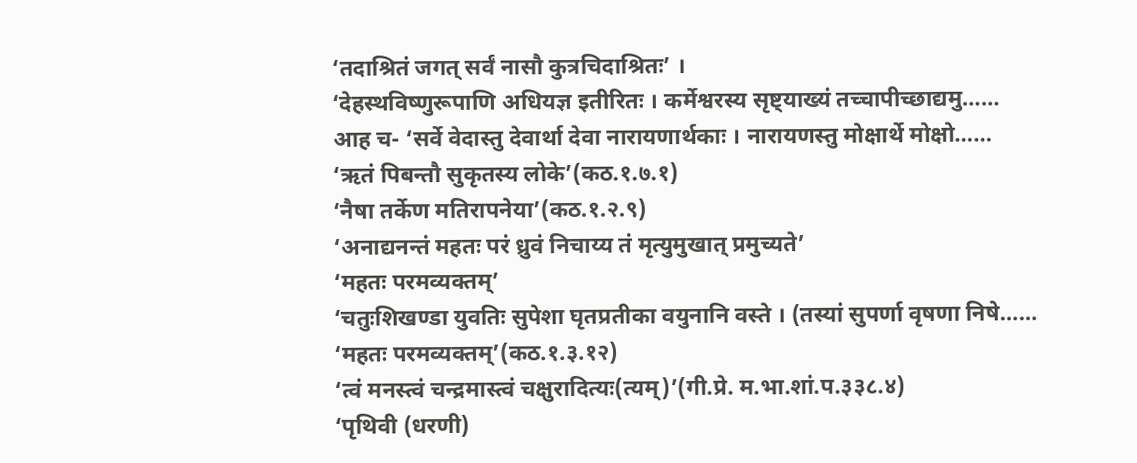‘तदाश्रितं जगत् सर्वं नासौ कुत्रचिदाश्रितः’ ।
‘देहस्थविष्णुरूपाणि अधियज्ञ इतीरितः । कर्मेश्वरस्य सृष्ट्याख्यं तच्चापीच्छाद्यमु……
आह च- ‘सर्वे वेदास्तु देवार्था देवा नारायणार्थकाः । नारायणस्तु मोक्षार्थे मोक्षो……
‘ऋतं पिबन्तौ सुकृतस्य लोके’(कठ.१.७.१)
‘नैषा तर्केण मतिरापनेया’(कठ.१.२.९)
‘अनाद्यनन्तं महतः परं ध्रुवं निचाय्य तं मृत्युमुखात् प्रमुच्यते’
‘महतः परमव्यक्तम्’
‘चतुःशिखण्डा युवतिः सुपेशा घृतप्रतीका वयुनानि वस्ते । (तस्यां सुपर्णा वृषणा निषे……
‘महतः परमव्यक्तम्’(कठ.१.३.१२)
‘त्वं मनस्त्वं चन्द्रमास्त्वं चक्षुरादित्यः(त्यम्)’(गी.प्रे. म.भा.शां.प.३३८.४)
‘पृथिवी (धरणी)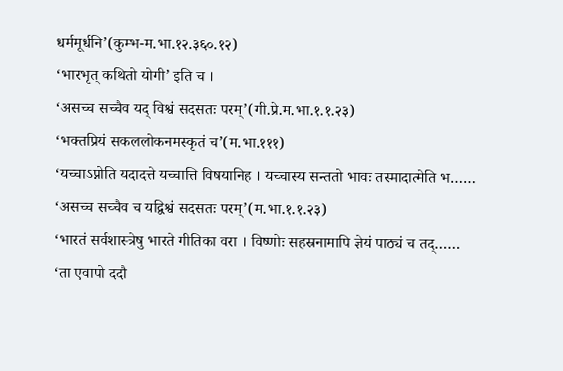धर्ममूर्धनि’(कुम्भ-म.भा.१२.३६०.१२)
‘भारभृत् कथितो योगी’ इति च ।
‘असच्च सच्चैव यद् विश्वं सदसतः परम्’(गी.प्रे.म.भा.१.१.२३)
‘भक्तप्रियं सकललोकनमस्कृतं च’(म.भा.१११)
‘यच्चाऽप्नोति यदादत्ते यच्चात्ति विषयानिह । यच्चास्य सन्ततो भावः तस्मादात्मेति भ……
‘असच्च सच्चैव च यद्विश्वं सदसतः परम्’(म.भा.१.१.२३)
‘भारतं सर्वशास्त्रेषु भारते गीतिका वरा । विष्णोः सहस्रनामापि ज्ञेयं पाठ्यं च तद्……
‘ता एवापो ददौ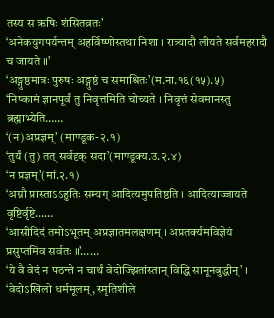तस्य स ऋषिः शंसितव्रतः’
‘अनेकयुगपर्यन्तम् अहर्विष्णोस्तथा निशा । रात्र्यादौ लीयते सर्वमहरादौ च जायते ॥’
‘अङ्गुष्ठमात्रः पुरुषः अङ्गुष्ठं च समाश्रितः’(म.ना.१६(१५).५)
‘निष्कामं ज्ञानपूर्वं तु निवृत्तमिति चोच्यते । निवृत्तं सेवमानस्तु ब्रह्माभ्येति……
‘(न)अप्रज्ञम्’ (माण्डूक-२.१)
‘तुर्यं (तु) तत् सर्वदृक् सदा’(माण्डूक्य.उ.२.४)
‘न प्रज्ञम्’(मां.२.१)
‘अग्नौ प्रास्ताऽऽहुतिः सम्यग् आदित्यमुपतिष्ठति । आदित्याज्जायते वृष्टिर्वृष्टे……
‘आसीदिदं तमोऽभूतम् अप्रज्ञातमलक्षणम् । अप्रतर्क्यमविज्ञेयं प्रसुप्तमिव सर्वतः ॥’……
‘ये वै वेदं न पठन्ते न चार्थं वेदोज्झितांस्तान् विद्धि सानूनबुद्धीन्’ ।
‘वेदोऽखिलो धर्ममूलम्, स्मृतिशीले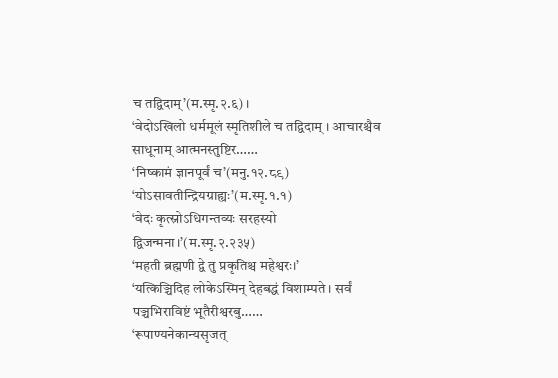च तद्विदाम्’(म.स्मृ.२.६) ।
‘वेदोऽखिलो धर्ममूलं स्मृतिशीले च तद्विदाम् । आचारश्चैव साधूनाम् आत्मनस्तुष्टिर……
‘निष्कामं ज्ञानपूर्वं च’(मनु.१२.८९)
‘योऽसावतीन्द्रियग्राह्यः’(म.स्मृ.१.१)
‘वेदः कृत्स्नोऽधिगन्तव्यः सरहस्यो द्विजन्मना।’(म.स्मृ.२.२३५)
‘महती ब्रह्मणी द्वे तु प्रकृतिश्च महेश्वरः।’
‘यत्किञ्चिदिह लोकेऽस्मिन् देहबद्धं विशाम्पते । सर्वं पञ्चभिराविष्टं भूतैरीश्वरबु……
‘रूपाण्यनेकान्यसृजत्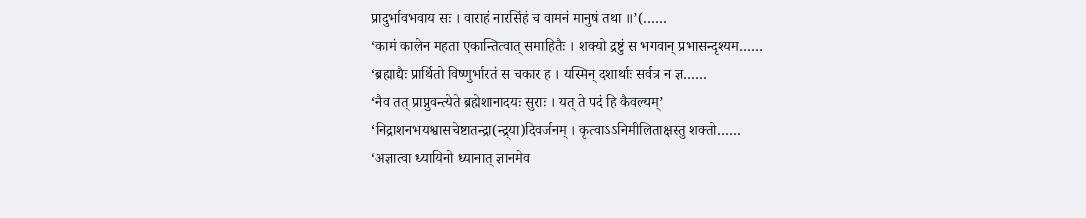प्रादुर्भावभवाय सः । वाराहं नारसिंहं च वामनं मानुषं तथा ॥’(……
‘कामं कालेन महता एकान्तित्वात् समाहितैः । शक्यो द्रष्टुं स भगवान् प्रभासन्दृश्यम……
‘ब्रह्माद्यैः प्रार्थितो विष्णुर्भारतं स चकार ह । यस्मिन् दशार्थाः सर्वत्र न ज्ञ……
‘नैव तत् प्राप्नुवन्त्येते ब्रह्मेशानादयः सुराः । यत् ते पदं हि कैवल्यम्’
‘निद्राशनभयश्वासचेष्टातन्द्रा(न्द्र्या)दिवर्जनम् । कृत्वाऽऽनिमीलिताक्षस्तु शक्तो……
‘अज्ञात्वा ध्यायिनो ध्यानात् ज्ञानमेव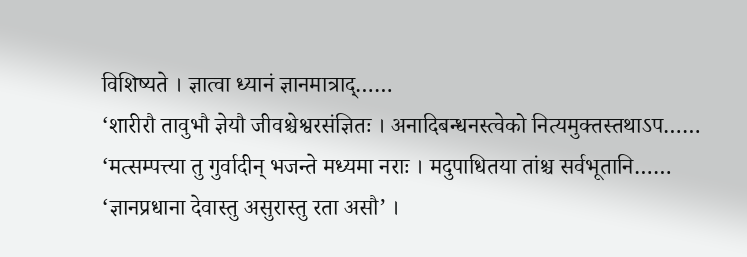विशिष्यते । ज्ञात्वा ध्यानं ज्ञानमात्राद्……
‘शारीरौ तावुभौ ज्ञेयौ जीवश्चेश्वरसंज्ञितः । अनादिबन्धनस्त्वेको नित्यमुक्तस्तथाऽप……
‘मत्सम्पत्त्या तु गुर्वादीन् भजन्ते मध्यमा नराः । मदुपाधितया तांश्च सर्वभूतानि……
‘ज्ञानप्रधाना देवास्तु असुरास्तु रता असौ’ ।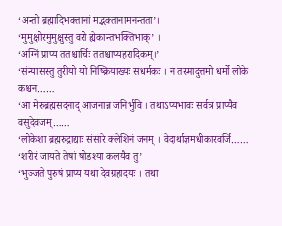‘अन्तो ब्रह्मादिभक्तानां मद्भक्तानामनन्तता’।
‘मुमुक्षोरमुमुक्षुस्तु वरो ह्येकान्तभक्तिभाक्’ ।
‘अग्निं प्राप्य ततश्चार्चिः ततश्चाप्यहरादिकम्।’
‘संन्यासस्तु तुरीयो यो निष्क्रियाख्यः सधर्मकः । न तस्मादुत्तमो धर्मो लोके कश्चन……
‘आ मेरुब्रह्मसदनाद् आजनान्न जनिर्भुवि । तथाऽप्यभावः सर्वत्र प्राप्यैव वसुदेवजम्……
‘लोकेशा ब्रह्मरुद्राद्याः संसारे क्लेशिनं जनम् । वेदार्थाज्ञमधीकारवर्जि……
‘शरीरं जायते तेषां षोडश्या कलयैव तु’
‘भुञ्जते पुरुषं प्राप्य यथा देवग्रहादयः । तथा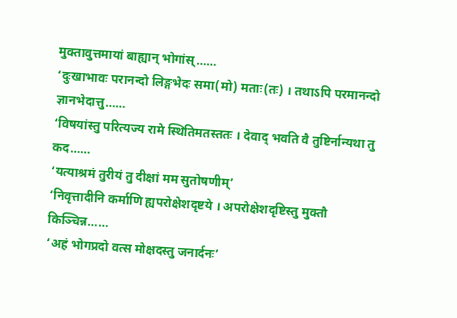मुक्तावुत्तमायां बाह्यान् भोगांस्……
‘दुःखाभावः परानन्दो लिङ्गभेदः समा(मो) मताः(तः) । तथाऽपि परमानन्दो ज्ञानभेदात्तु……
‘विषयांस्तु परित्यज्य रामे स्थितिमतस्ततः । देवाद् भवति वै तुष्टिर्नान्यथा तु कद……
‘यत्याश्रमं तुरीयं तु दीक्षां मम सुतोषणीम्’
‘निवृत्तादीनि कर्माणि ह्यपरोक्षेशदृष्टये । अपरोक्षेशदृष्टिस्तु मुक्तौ किञ्चिन्न……
‘अहं भोगप्रदो वत्स मोक्षदस्तु जनार्दनः’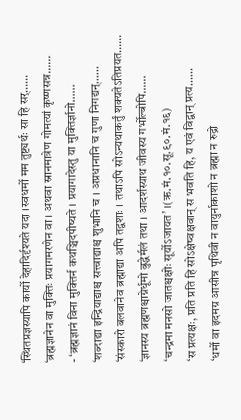‘स्थितप्रज्ञस्यापि कार्यो देहादिर्दृश्यते यदा ।स्वधर्मो मम तुष्ट्यर्थः सा हि सर्……
‘ब्रह्मज्ञानेन वा मुक्तिः प्रयागमरणेन वा । अथवा स्नानमात्रेण गोमत्यां कृष्णसन्न……
- ‘ब्रह्मज्ञानं विना मुक्तिर्न कथञ्चिदपीष्यते । प्रयागादेस्तु या मुक्तिर्ज्ञानो……
‘शब्दाद्या इन्द्रियाद्याश्च सत्त्वाद्याश्च शुभानि च । अप्रधानानि च गुणा निगद्यन्……
‘संस्कारो बलवानेव ब्रह्माद्या अपि तद्वशाः । तथाऽपि सोऽन्यथाकर्तुं शक्यतेऽतिप्रयत……
‘ज्ञानस्य ब्रह्मणश्चाग्नेर्धूमो बुद्धेर्मलं तथा । आदर्शस्याथ जीवस्य गर्भोल्बोपि……
‘चन्द्रमा मनसो जातश्चक्षोः सूर्योऽजायत’ ।(ऋ.मं.१०.सू.९०.मं.१६)
‘स प्रत्यक्षः, प्रति प्रति हि सोऽक्षेष्वक्षवान् स भवति हि, य एवं विद्वान् प्रत्य……
‘धर्मो वा इदमग्र आसीन्न पृथिवी न वायुर्नाकाशो न ब्रह्मा न रुद्रो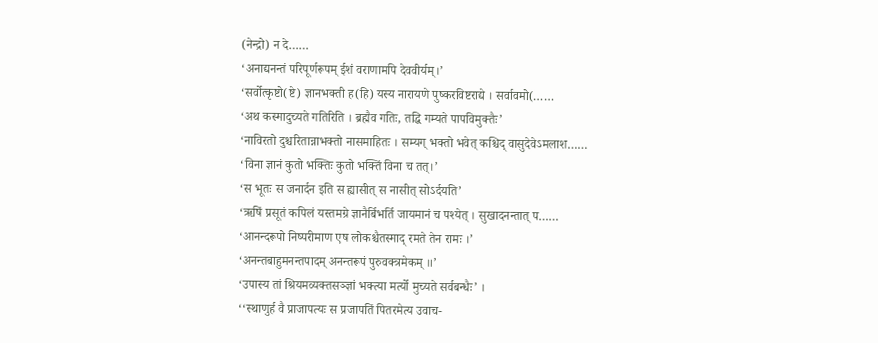(नेन्द्रो) न दे……
‘अनाद्यनन्तं परिपूर्णरूपम् ईशं वराणामपि देववीर्यम्।’
‘सर्वोत्कृष्टो(ष्टे) ज्ञानभक्ती ह(हि) यस्य नारायणे पुष्करविष्टराद्ये । सर्वावमो(……
‘अथ कस्मादुच्यते गतिरिति । ब्रह्मैव गतिः, तद्धि गम्यते पापविमुक्तैः’
‘नाविरतो दुश्चरितान्नाभक्तो नासमाहितः । सम्यग् भक्तो भवेत् कश्चिद् वासुदेवेऽमलाश……
‘विना ज्ञानं कुतो भक्तिः कुतो भक्तिं विना च तत्।’
‘स भूतः स जनार्दन इति स ह्यासीत् स नासीत् सोऽर्दयति’
‘ऋषिं प्रसूतं कपिलं यस्तमग्रे ज्ञानैर्बिभर्ति जायमानं च पश्येत् । सुखादनन्तात् प……
‘आनन्दरूपो निष्परीमाण एष लोकश्चैतस्माद् रमते तेन रामः ।’
‘अनन्तबाहुमनन्तपादम् अनन्तरूपं पुरुवक्त्रमेकम् ॥’
‘उपास्य तां श्रियमव्यक्तसञ्ज्ञां भक्त्या मर्त्यो मुच्यते सर्वबन्धैः’ ।
‘‘स्थाणुर्ह वै प्राजापत्यः स प्रजापतिं पितरमेत्य उवाच-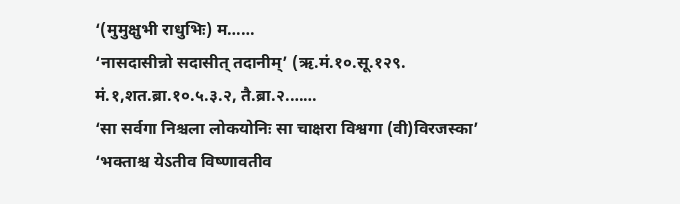‘(मुमुक्षुभी राधुभिः) म……
‘नासदासीन्नो सदासीत् तदानीम्’ (ऋ.मं.१०.सू.१२९. मं.१,शत.ब्रा.१०.५.३.२, तै.ब्रा.२.……
‘सा सर्वगा निश्चला लोकयोनिः सा चाक्षरा विश्वगा (वी)विरजस्का’
‘भक्ताश्च येऽतीव विष्णावतीव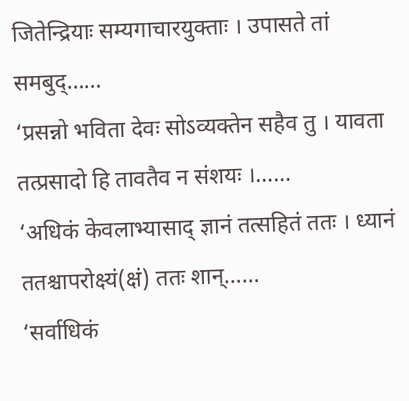जितेन्द्रियाः सम्यगाचारयुक्ताः । उपासते तां समबुद्……
‘प्रसन्नो भविता देवः सोऽव्यक्तेन सहैव तु । यावता तत्प्रसादो हि तावतैव न संशयः ।……
‘अधिकं केवलाभ्यासाद् ज्ञानं तत्सहितं ततः । ध्यानं ततश्चापरोक्ष्यं(क्षं) ततः शान्……
‘सर्वाधिकं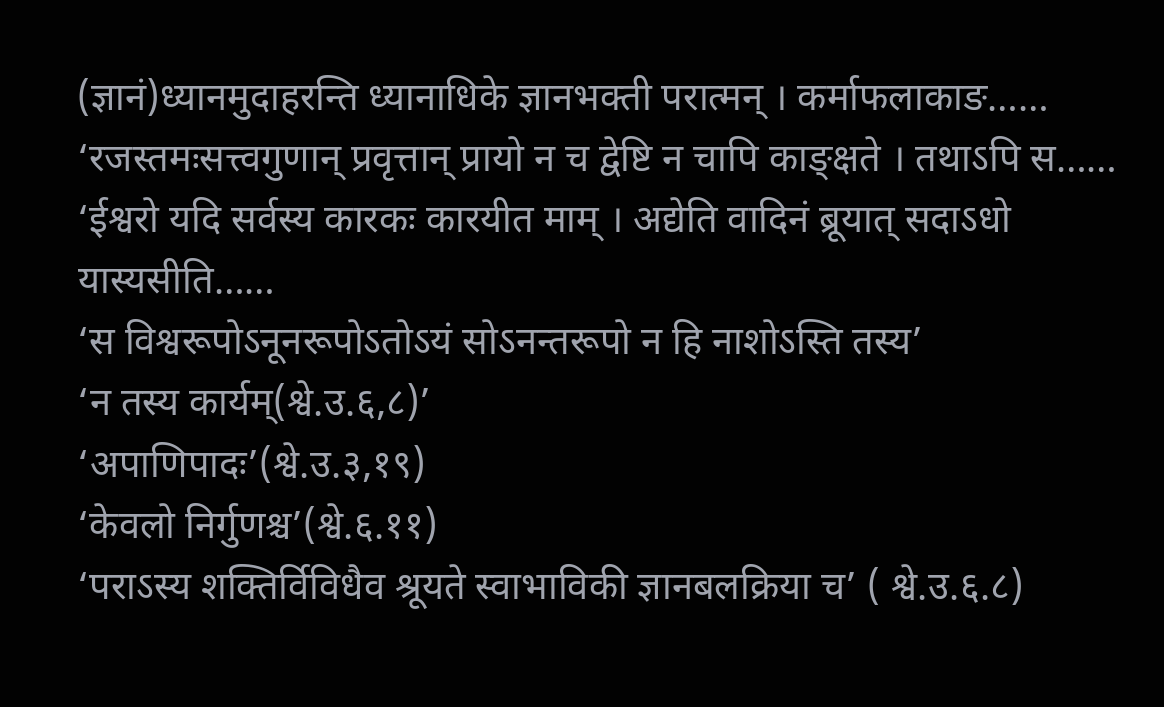(ज्ञानं)ध्यानमुदाहरन्ति ध्यानाधिके ज्ञानभक्ती परात्मन् । कर्माफलाकाङ……
‘रजस्तमःसत्त्वगुणान् प्रवृत्तान् प्रायो न च द्वेष्टि न चापि काङ्क्षते । तथाऽपि स……
‘ईश्वरो यदि सर्वस्य कारकः कारयीत माम् । अद्येति वादिनं ब्रूयात् सदाऽधो यास्यसीति……
‘स विश्वरूपोऽनूनरूपोऽतोऽयं सोऽनन्तरूपो न हि नाशोऽस्ति तस्य’
‘न तस्य कार्यम्(श्वे.उ.६,८)’
‘अपाणिपादः’(श्वे.उ.३,१९)
‘केवलो निर्गुणश्च’(श्वे.६.११)
‘पराऽस्य शक्तिर्विविधैव श्रूयते स्वाभाविकी ज्ञानबलक्रिया च’ ( श्वे.उ.६.८)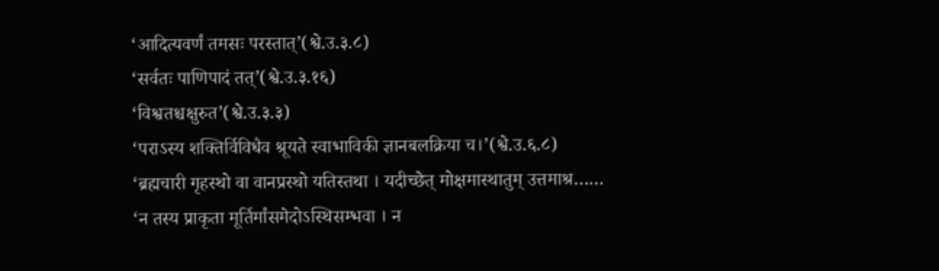‘आदित्यवर्णं तमसः परस्तात्’(श्वे.उ.३.८)
‘सर्वतः पाणिपादं तत्’(श्वे.उ.३.१६)
‘विश्वतश्चक्षुरुत’(श्वे.उ.३.३)
‘पराऽस्य शक्तिर्विविधैव श्रूयते स्वाभाविकी ज्ञानबलक्रिया च।’(श्वे.उ.६.८)
‘ब्रह्मचारी गृहस्थो वा वानप्रस्थो यतिस्तथा । यदीच्छेत् मोक्षमास्थातुम् उत्तमाश्र……
‘न तस्य प्राकृता मूर्तिर्मांसमेदोऽस्थिसम्भवा । न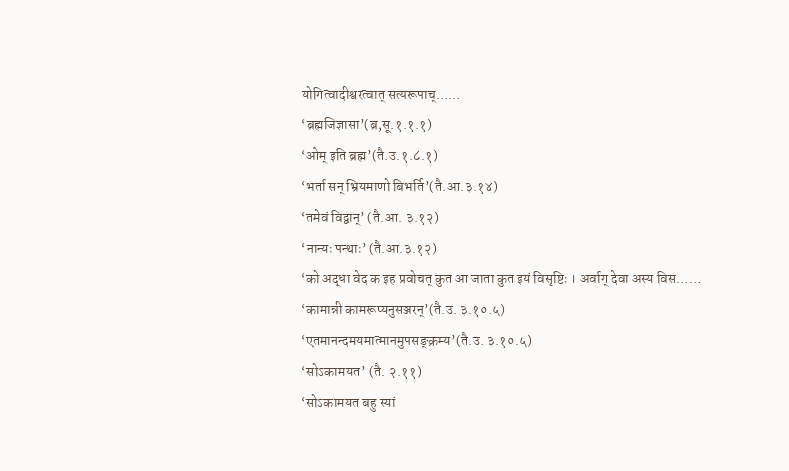योगित्वादीश्वरत्वात् सत्यरूपाच्……
‘ब्रह्मजिज्ञासा’(ब्र,सू.१.१.१)
‘ओम् इति ब्रह्म’(तै.उ.१.८.१)
‘भर्ता सन् भ्रियमाणो बिभर्ति’(तै.आ.३.१४)
‘तमेवं विद्वान्’ (तै.आ. ३.१२)
‘नान्यः पन्थाः’ (तै.आ.३.१२)
‘को अद्धा वेद क इह प्रवोचत् कुत आ जाता कुत इयं विसृष्टिः । अर्वाग् देवा अस्य विस……
‘कामान्नी कामरूप्यनुसञ्जरन्’(तै.उ. ३.१०.५)
‘एतमानन्दमयमात्मानमुपसङ्क्रम्य’(तै.उ. ३.१०.५)
‘सोऽकामयत’ (तै. २.११)
‘सोऽकामयत बहु स्यां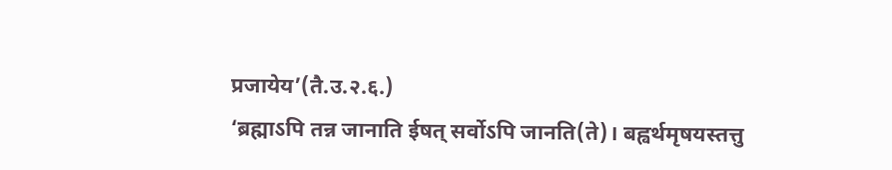प्रजायेय’(तै.उ.२.६.)
‘ब्रह्माऽपि तन्न जानाति ईषत् सर्वोऽपि जानति(ते)। बह्वर्थमृषयस्तत्तु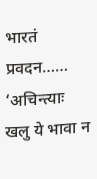भारतं प्रवदन……
‘अचिन्त्याः खलु ये भावा न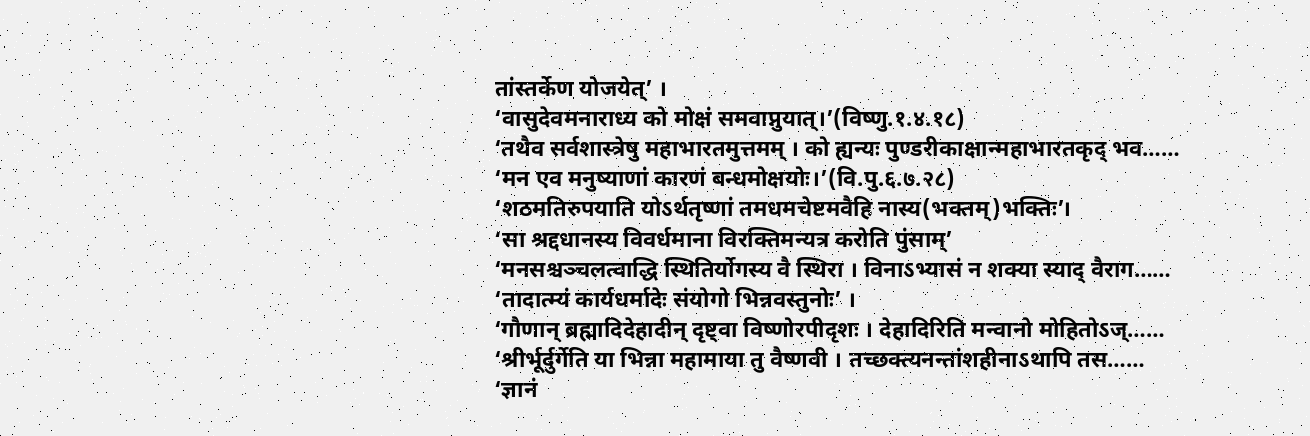तांस्तर्केण योजयेत्’ ।
‘वासुदेवमनाराध्य को मोक्षं समवाप्नुयात्।’(विष्णु.१.४.१८)
‘तथैव सर्वशास्त्रेषु महाभारतमुत्तमम् । को ह्यन्यः पुण्डरीकाक्षान्महाभारतकृद् भव……
‘मन एव मनुष्याणां कारणं बन्धमोक्षयोः।’(वि.पु.६.७.२८)
‘शठमतिरुपयाति योऽर्थतृष्णां तमधमचेष्टमवैहि नास्य(भक्तम्)भक्तिः’।
‘सा श्रद्दधानस्य विवर्धमाना विरक्तिमन्यत्र करोति पुंसाम्’
‘मनसश्चञ्चलत्वाद्धि स्थितिर्योगस्य वै स्थिरा । विनाऽभ्यासं न शक्या स्याद् वैराग……
‘तादात्म्यं कार्यधर्मादेः संयोगो भिन्नवस्तुनोः’ ।
‘गौणान् ब्रह्मादिदेहादीन् दृष्ट्वा विष्णोरपीदृशः । देहादिरिति मन्वानो मोहितोऽज्……
‘श्रीर्भूर्दुर्गेति या भिन्ना महामाया तु वैष्णवी । तच्छक्त्यनन्तांशहीनाऽथापि तस……
‘ज्ञानं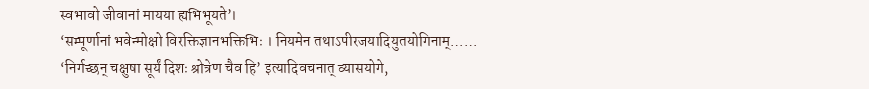स्वभावो जीवानां मायया ह्यभिभूयते’।
‘सम्पूर्णानां भवेन्मोक्षो विरक्तिज्ञानभक्तिभिः । नियमेन तथाऽपीरजयादियुतयोगिनाम्……
‘निर्गच्छन् चक्षुषा सूर्यं दिशः श्रोत्रेण चैव हि’ इत्यादिवचनात् व्यासयोगे,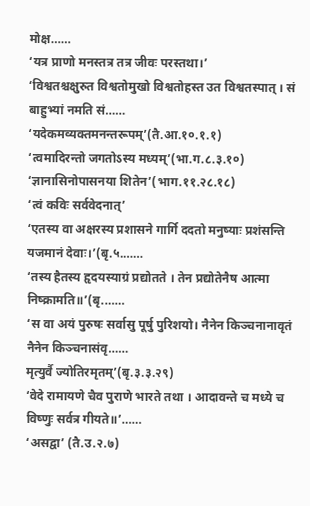मोक्ष……
‘यत्र प्राणो मनस्तत्र तत्र जीवः परस्तथा।’
‘विश्वतश्चक्षुरुत विश्वतोमुखो विश्वतोहस्त उत विश्वतस्पात् । सं बाहुभ्यां नमति सं……
‘यदेकमव्यक्तमनन्तरूपम्’(तै.आ.१०.१.१)
‘त्वमादिरन्तो जगतोऽस्य मध्यम्’(भा.ग.८.३.१०)
‘ज्ञानासिनोपासनया शितेन’(भाग.११.२८.१८)
‘त्वं कविः सर्ववेदनात्’
‘एतस्य वा अक्षरस्य प्रशासने गार्गि ददतो मनुष्याः प्रशंसन्ति यजमानं देवाः।’(बृ.५.……
‘तस्य हैतस्य हृदयस्याग्रं प्रद्योतते । तेन प्रद्योतेनैष आत्मा निष्क्रामति॥’(बृ.……
‘स वा अयं पुरुषः सर्वासु पूर्षु पुरिशयो। नैनेन किञ्चनानावृतं नैनेन किञ्चनासंवृ……
मृत्युर्वै ज्योतिरमृतम्’(बृ.३.३.२९)
‘वेदे रामायणे चैव पुराणे भारते तथा । आदावन्ते च मध्ये च विष्णुः सर्वत्र गीयते॥’……
‘असद्वा’ (तै.उ.२.७)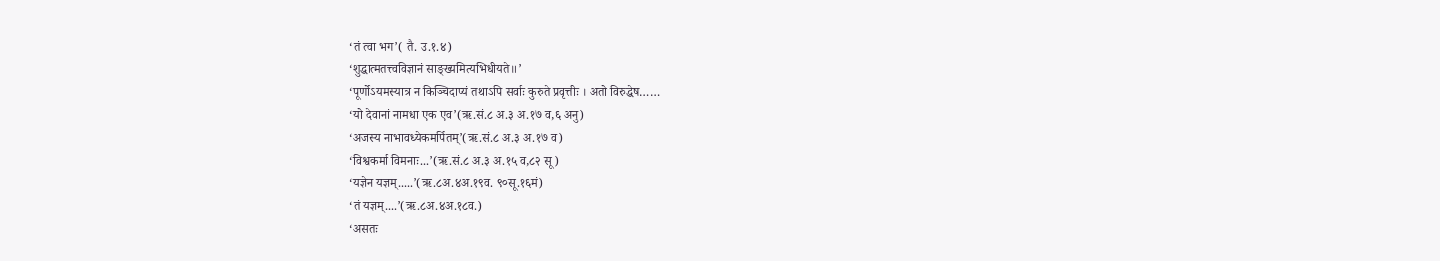‘तं त्वा भग’( तै. उ.१.४)
‘शुद्धात्मतत्त्वविज्ञानं साङ्ख्यमित्यभिधीयते॥’
‘पूर्णोऽयमस्यात्र न किञ्चिदाप्यं तथाऽपि सर्वाः कुरुते प्रवृत्तीः । अतो विरुद्धेष……
‘यो देवानां नामधा एक एव’(ऋ.सं.८ अ.३ अ.१७ व,६ अनु)
‘अजस्य नाभावध्येकमर्पितम्’(ऋ.सं.८ अ.३ अ.१७ व)
‘विश्वकर्मा विमनाः...’(ऋ.सं.८ अ.३ अ.१५ व,८२ सू)
‘यज्ञेन यज्ञम्.....’(ऋ.८अ.४अ.१९व. ९०सू.१६मं)
‘तं यज्ञम्....’(ऋ.८अ.४अ.१८व.)
‘असतः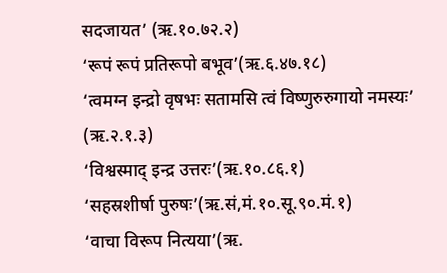सदजायत’ (ऋ.१०.७२.२)
‘रूपं रूपं प्रतिरूपो बभूव’(ऋ.६.४७.१८)
‘त्वमग्न इन्द्रो वृषभः सतामसि त्वं विष्णुरुरुगायो नमस्यः’ (ऋ.२.१.३)
‘विश्वस्माद् इन्द्र उत्तरः’(ऋ.१०.८६.१)
‘सहस्रशीर्षा पुरुषः’(ऋ.सं,मं.१०.सू.९०.मं.१)
‘वाचा विरूप नित्यया’(ऋ.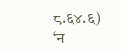८.६४.६)
‘न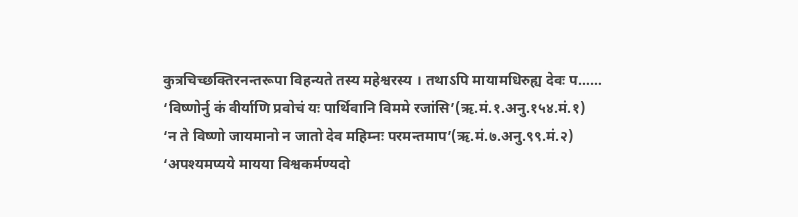कुत्रचिच्छक्तिरनन्तरूपा विहन्यते तस्य महेश्वरस्य । तथाऽपि मायामधिरुह्य देवः प……
‘विष्णोर्नु कं वीर्याणि प्रवोचं यः पार्थिवानि विममे रजांसि’(ऋ.मं.१.अनु.१५४.मं.१)
‘न ते विष्णो जायमानो न जातो देव महिम्नः परमन्तमाप’(ऋ.मं.७.अनु.९९.मं.२)
‘अपश्यमप्यये मायया विश्वकर्मण्यदो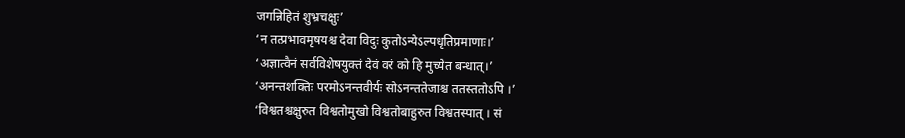जगन्निहितं शुभ्रचक्षुः’
‘न तत्प्रभावमृषयश्च देवा विदुः कुतोऽन्येऽल्पधृतिप्रमाणाः।’
‘अज्ञात्वैनं सर्वविशेषयुक्तं देवं वरं को हि मुच्येत बन्धात्।’
‘अनन्तशक्तिः परमोऽनन्तवीर्यः सोऽनन्ततेजाश्च ततस्ततोऽपि ।’
‘विश्वतश्चक्षुरुत विश्वतोमुखो विश्वतोबाहुरुत विश्वतस्पात् । सं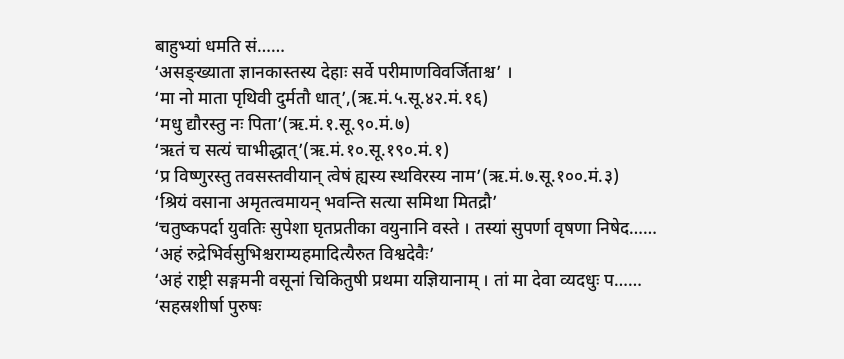बाहुभ्यां धमति सं……
‘असङ्ख्याता ज्ञानकास्तस्य देहाः सर्वे परीमाणविवर्जिताश्च’ ।
‘मा नो माता पृथिवी दुर्मतौ धात्’,(ऋ.मं.५.सू.४२.मं.१६)
‘मधु द्यौरस्तु नः पिता’(ऋ.मं.१.सू.९०.मं.७)
‘ऋतं च सत्यं चाभीद्धात्’(ऋ.मं.१०.सू.१९०.मं.१)
‘प्र विष्णुरस्तु तवसस्तवीयान् त्वेषं ह्यस्य स्थविरस्य नाम’(ऋ.मं.७.सू.१००.मं.३)
‘श्रियं वसाना अमृतत्वमायन् भवन्ति सत्या समिथा मितद्रौ’
‘चतुष्कपर्दा युवतिः सुपेशा घृतप्रतीका वयुनानि वस्ते । तस्यां सुपर्णा वृषणा निषेद……
‘अहं रुद्रेभिर्वसुभिश्चराम्यहमादित्यैरुत विश्वदेवैः’
‘अहं राष्ट्री सङ्गमनी वसूनां चिकितुषी प्रथमा यज्ञियानाम् । तां मा देवा व्यदधुः प……
‘सहस्रशीर्षा पुरुषः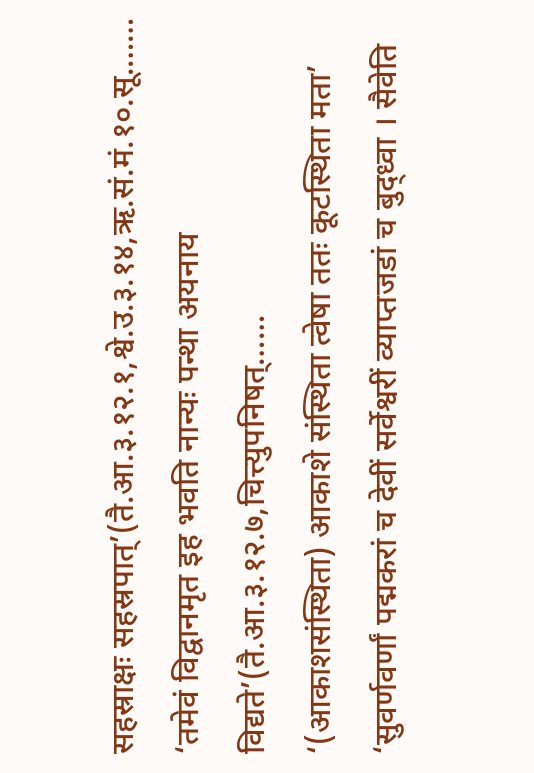सहस्राक्षः सहस्रपात्’(तै.आ.३.१२.१,श्वे.उ.३.१४,ऋ.सं.मं.१०.सू.……
‘तमेवं विद्वानमृत इह भवति नान्यः पन्था अयनाय विद्यते’(तै.आ.३.१२.७,चित्त्युपनिषत्……
‘(आकाशसंस्थिता) आकाशे संस्थिता त्वेषा ततः कूटस्थिता मता’
‘सुवर्णवर्णां पद्मकरां च देवीं सर्वेश्वरीं व्याप्तजडां च बुद्ध्वा । सैवेति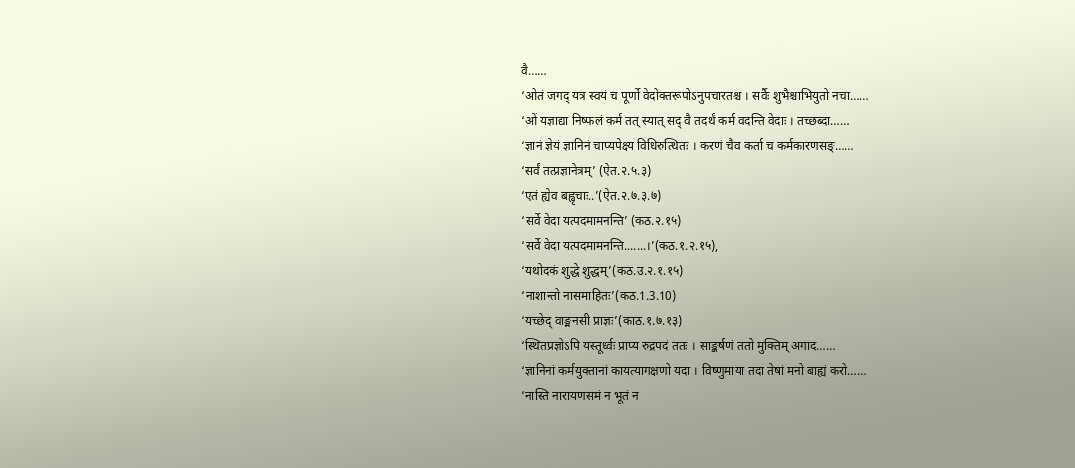वै……
‘ओतं जगद् यत्र स्वयं च पूर्णो वेदोक्तरूपोऽनुपचारतश्च । सर्वैः शुभैश्चाभियुतो नचा……
‘ओं यज्ञाद्या निष्फलं कर्म तत् स्यात् सद् वै तदर्थं कर्म वदन्ति वेदाः । तच्छब्दा……
‘ज्ञानं ज्ञेयं ज्ञानिनं चाप्यपेक्ष्य विधिरुत्थितः । करणं चैव कर्ता च कर्मकारणसङ्……
‘सर्वं तत्प्रज्ञानेत्रम्’ (ऐत.२.५.३)
‘एतं ह्येव बह्वृचाः..’(ऐत.२.७.३.७)
‘सर्वे वेदा यत्पदमामनन्ति’ (कठ.२.१५)
‘सर्वे वेदा यत्पदमामनन्ति.......।’(कठ.१.२.१५),
‘यथोदकं शुद्धे शुद्धम्’(कठ.उ.२.१.१५)
‘नाशान्तो नासमाहितः’(कठ.1.3.10)
‘यच्छेद् वाङ्मनसी प्राज्ञः’(काठ.१.७.१३)
‘स्थितप्रज्ञोऽपि यस्तूर्ध्वः प्राप्य रुद्रपदं ततः । साङ्कर्षणं ततो मुक्तिम् अगाद……
‘ज्ञानिनां कर्मयुक्तानां कायत्यागक्षणो यदा । विष्णुमाया तदा तेषां मनो बाह्यं करो……
‘नास्ति नारायणसमं न भूतं न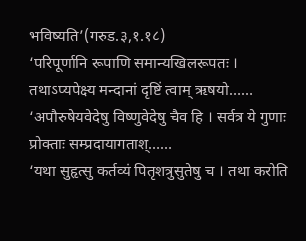भविष्यति’(गरुड.३,१.१८)
‘परिपूर्णानि रूपाणि समान्यखिलरूपतः । तथाऽप्यपेक्ष्य मन्दानां दृष्टिं त्वाम् ऋषयो……
‘अपौरुषेयवेदेषु विष्णुवेदेषु चैव हि । सर्वत्र ये गुणाः प्रोक्ताः सम्प्रदायागताश्……
‘यथा सुहृत्सु कर्तव्यं पितृशत्रुसुतेषु च । तथा करोति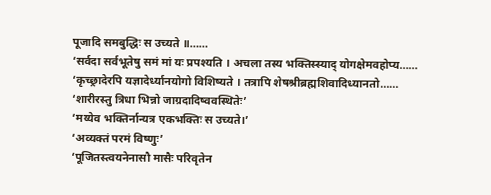पूजादि समबुद्धिः स उच्यते ॥……
‘सर्वदा सर्वभूतेषु समं मां यः प्रपश्यति । अचला तस्य भक्तिस्स्याद् योगक्षेमवहोप्य……
‘कृच्छ्रादेरपि यज्ञादेर्ध्यानयोगो विशिष्यते । तत्रापि शेषश्रीब्रह्मशिवादिध्यानतो……
‘शारीरस्तु त्रिधा भिन्नो जाग्रदादिष्ववस्थितेः’
‘मय्येव भक्तिर्नान्यत्र एकभक्तिः स उच्यते।’
‘अव्यक्तं परमं विष्णुः’
‘पूजितस्त्वयनेनासौ मासैः परिवृतेन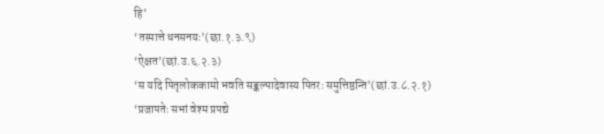हि’
‘तस्मात्ते धनसनयः’(छा.१.३.९)
‘ऐक्षत’(छां.उ.६.२.३)
‘स यदि पितृलोककामो भवति सङ्कल्पादेवास्य पितरः समुत्तिष्ठन्ति’(छां.उ.८.२.१)
‘प्रजापतेः सभां वेश्म प्रपद्ये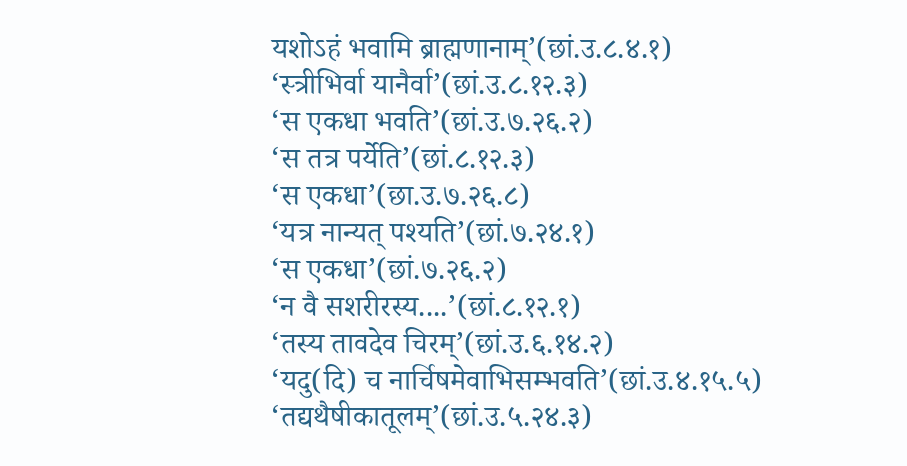यशोऽहं भवामि ब्राह्मणानाम्’(छां.उ.८.४.१)
‘स्त्रीभिर्वा यानैर्वा’(छां.उ.८.१२.३)
‘स एकधा भवति’(छां.उ.७.२६.२)
‘स तत्र पर्येति’(छां.८.१२.३)
‘स एकधा’(छा.उ.७.२६.८)
‘यत्र नान्यत् पश्यति’(छां.७.२४.१)
‘स एकधा’(छां.७.२६.२)
‘न वै सशरीरस्य....’(छां.८.१२.१)
‘तस्य तावदेव चिरम्’(छां.उ.६.१४.२)
‘यदु(दि) च नार्चिषमेवाभिसम्भवति’(छां.उ.४.१५.५)
‘तद्यथैषीकातूलम्’(छां.उ.५.२४.३)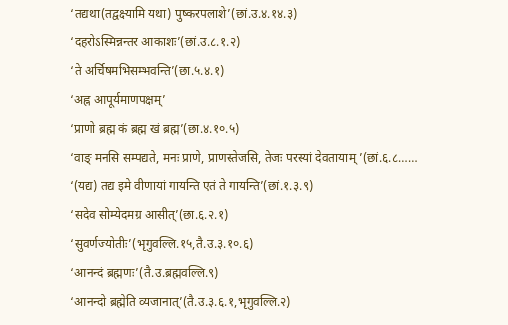‘तद्यथा(तद्वक्ष्यामि यथा) पुष्करपलाशे’(छां.उ.४.१४.३)
‘दहरोऽस्मिन्नन्तर आकाशः’(छां.उ.८.१.२)
‘ते अर्चिषमभिसम्भवन्ति’(छा.५.४.१)
‘अह्न आपूर्यमाणपक्षम्’
‘प्राणो ब्रह्म कं ब्रह्म खं ब्रह्म’(छा.४.१०.५)
‘वाङ् मनसि सम्पद्यते, मनः प्राणे, प्राणस्तेजसि, तेजः परस्यां देवतायाम् ’(छां.६.८……
‘(यद्य) तद्य इमे वीणायां गायन्ति एतं ते गायन्ति’(छां.१.३.९)
‘सदेव सोम्येदमग्र आसीत्’(छा.६.२.१)
‘सुवर्णज्योतीः’(भृगुवल्लि.१५,तै.उ.३.१०.६)
‘आनन्दं ब्रह्मणः’(तै.उ.ब्रह्मवल्लि.९)
‘आनन्दो ब्रह्मेति व्यजानात्’(तै.उ.३.६.१,भृगुवल्लि.२)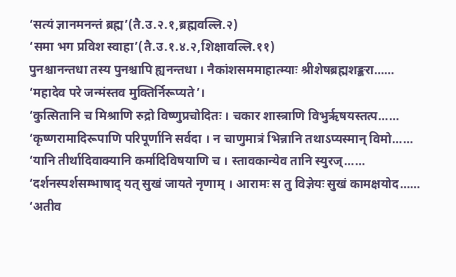‘सत्यं ज्ञानमनन्तं ब्रह्म’(तै.उ.२.१,ब्रह्मवल्लि.२)
‘समा भग प्रविश स्वाहा’(तै.उ.१.४.२,शिक्षावल्लि.११)
पुनश्चानन्तधा तस्य पुनश्चापि ह्यनन्तधा । नैकांशसममाहात्म्याः श्रीशेषब्रह्मशङ्करा……
‘महादेव परे जन्मंस्तव मुक्तिर्निरूप्यते’।
‘कुत्सितानि च मिश्राणि रुद्रो विष्णुप्रचोदितः । चकार शास्त्राणि विभुर्ऋषयस्तत्प……
‘कृष्णरामादिरूपाणि परिपूर्णानि सर्वदा । न चाणुमात्रं भिन्नानि तथाऽप्यस्मान् विमो……
‘यानि तीर्थादिवाक्यानि कर्मादिविषयाणि च । स्तावकान्येव तानि स्युरज्……
‘दर्शनस्पर्शसम्भाषाद् यत् सुखं जायते नृणाम् । आरामः स तु विज्ञेयः सुखं कामक्षयोद……
‘अतीव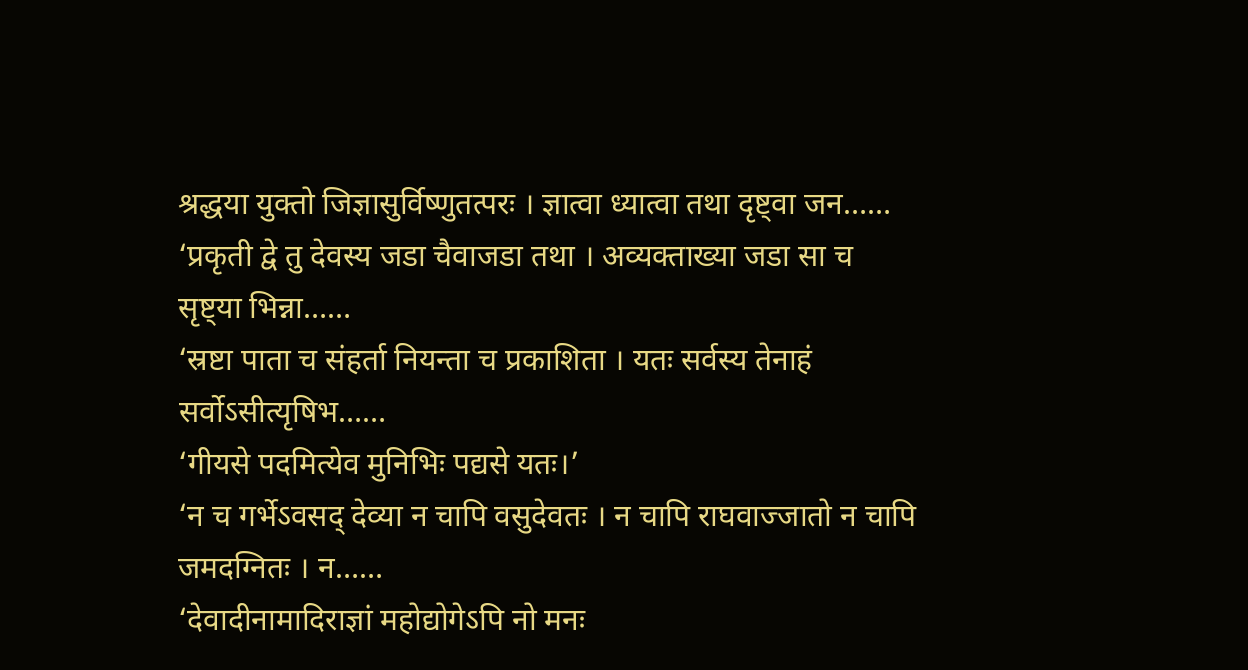श्रद्धया युक्तो जिज्ञासुर्विष्णुतत्परः । ज्ञात्वा ध्यात्वा तथा दृष्ट्वा जन……
‘प्रकृती द्वे तु देवस्य जडा चैवाजडा तथा । अव्यक्ताख्या जडा सा च सृष्ट्या भिन्ना……
‘स्रष्टा पाता च संहर्ता नियन्ता च प्रकाशिता । यतः सर्वस्य तेनाहं सर्वोऽसीत्यृषिभ……
‘गीयसे पदमित्येव मुनिभिः पद्यसे यतः।’
‘न च गर्भेऽवसद् देव्या न चापि वसुदेवतः । न चापि राघवाज्जातो न चापि जमदग्नितः । न……
‘देवादीनामादिराज्ञां महोद्योगेऽपि नो मनः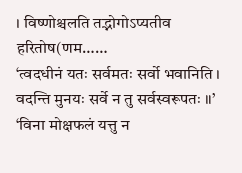। विष्णोश्चलति तद्भोगोऽप्यतीव हरितोष(णम……
‘त्वदधीनं यतः सर्वमतः सर्वो भवानिति । वदन्ति मुनयः सर्वे न तु सर्वस्वरूपतः ॥’
‘विना मोक्षफलं यत्तु न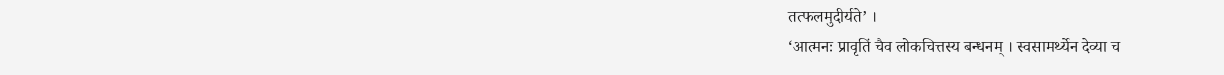तत्फलमुदीर्यते’ ।
‘आत्मनः प्रावृतिं चैव लोकचित्तस्य बन्धनम् । स्वसामर्थ्येन देव्या च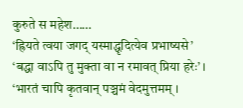कुरुते स महेश……
‘ह्रियते त्वया जगद् यस्माद्धृदित्येव प्रभाष्यसे’
‘बद्धा वाऽपि तु मुक्ता वा न रमावत् प्रिया हरेः’ ।
‘भारतं चापि कृतवान् पञ्चमं वेदमुत्तमम् ।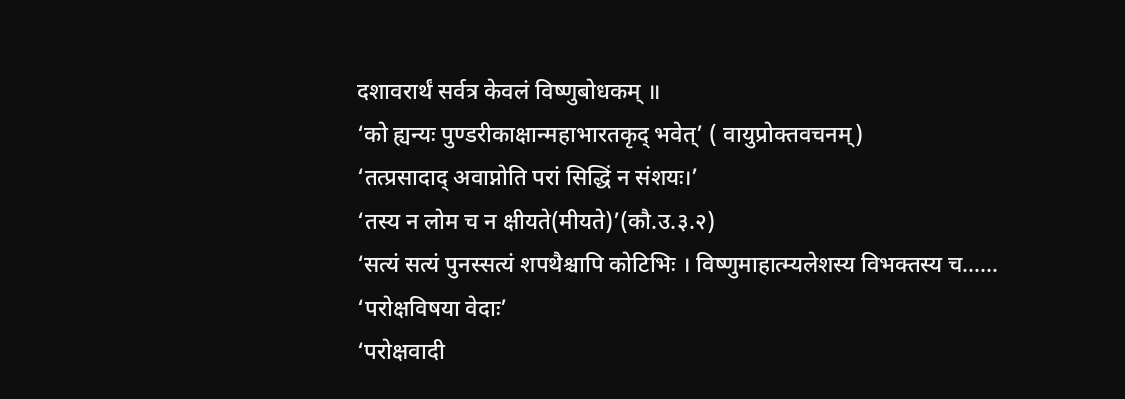दशावरार्थं सर्वत्र केवलं विष्णुबोधकम् ॥
‘को ह्यन्यः पुण्डरीकाक्षान्महाभारतकृद् भवेत्’ ( वायुप्रोक्तवचनम्)
‘तत्प्रसादाद् अवाप्नोति परां सिद्धिं न संशयः।’
‘तस्य न लोम च न क्षीयते(मीयते)’(कौ.उ.३.२)
‘सत्यं सत्यं पुनस्सत्यं शपथैश्चापि कोटिभिः । विष्णुमाहात्म्यलेशस्य विभक्तस्य च……
‘परोक्षविषया वेदाः’
‘परोक्षवादी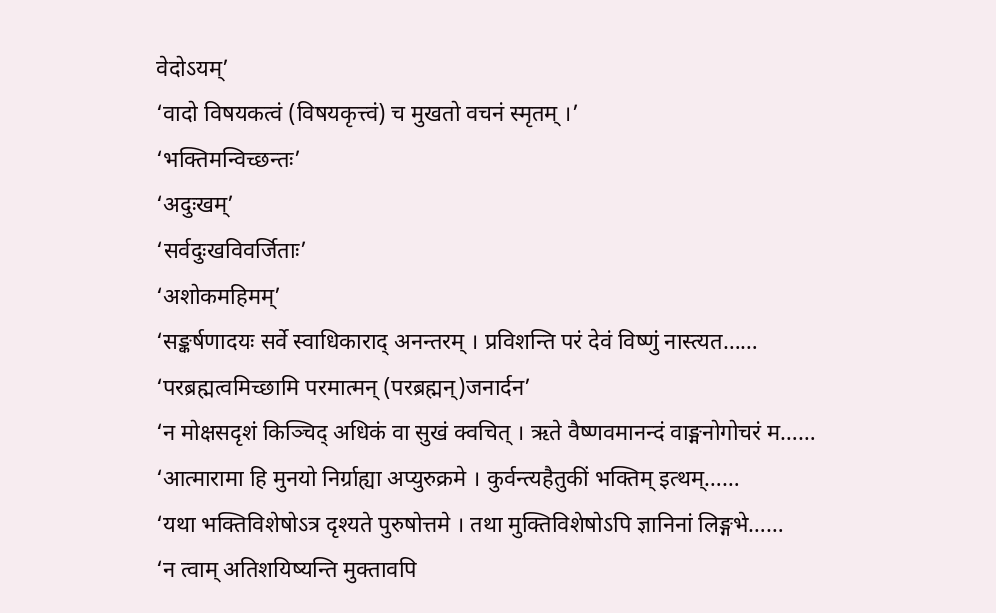वेदोऽयम्’
‘वादो विषयकत्वं (विषयकृत्त्वं) च मुखतो वचनं स्मृतम् ।’
‘भक्तिमन्विच्छन्तः’
‘अदुःखम्’
‘सर्वदुःखविवर्जिताः’
‘अशोकमहिमम्’
‘सङ्कर्षणादयः सर्वे स्वाधिकाराद् अनन्तरम् । प्रविशन्ति परं देवं विष्णुं नास्त्यत……
‘परब्रह्मत्वमिच्छामि परमात्मन् (परब्रह्मन्)जनार्दन’
‘न मोक्षसदृशं किञ्चिद् अधिकं वा सुखं क्वचित् । ऋते वैष्णवमानन्दं वाङ्मनोगोचरं म……
‘आत्मारामा हि मुनयो निर्ग्राह्या अप्युरुक्रमे । कुर्वन्त्यहैतुकीं भक्तिम् इत्थम्……
‘यथा भक्तिविशेषोऽत्र दृश्यते पुरुषोत्तमे । तथा मुक्तिविशेषोऽपि ज्ञानिनां लिङ्गभे……
‘न त्वाम् अतिशयिष्यन्ति मुक्तावपि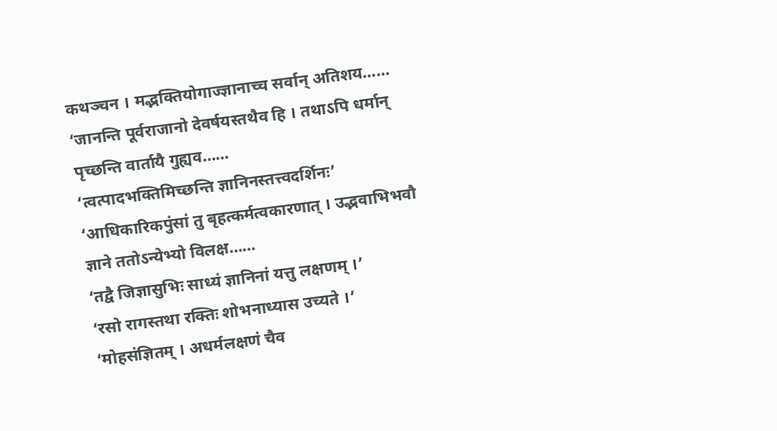कथञ्चन । मद्भक्तियोगाज्ज्ञानाच्च सर्वान् अतिशय……
‘जानन्ति पूर्वराजानो देवर्षयस्तथैव हि । तथाऽपि धर्मान् पृच्छन्ति वार्तायै गुह्यव……
‘त्वत्पादभक्तिमिच्छन्ति ज्ञानिनस्तत्त्वदर्शिनः’
‘आधिकारिकपुंसां तु बृहत्कर्मत्वकारणात् । उद्भवाभिभवौ ज्ञाने ततोऽन्येभ्यो विलक्ष……
‘तद्वै जिज्ञासुभिः साध्यं ज्ञानिनां यत्तु लक्षणम् ।’
‘रसो रागस्तथा रक्तिः शोभनाध्यास उच्यते ।’
‘मोहसंज्ञितम् । अधर्मलक्षणं चैव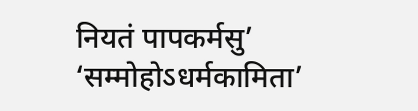नियतं पापकर्मसु’
‘सम्मोहोऽधर्मकामिता’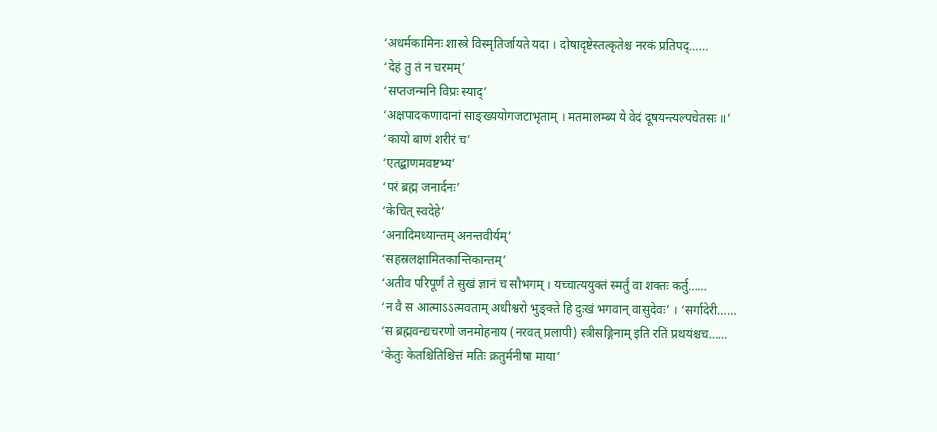‘अधर्मकामिनः शास्त्रे विस्मृतिर्जायते यदा । दोषादृष्टेस्तत्कृतेश्च नरकं प्रतिपद्……
‘देहं तु तं न चरमम्’
‘सप्तजन्मनि विप्रः स्याद्’
‘अक्षपादकणादानां साङ्ख्ययोगजटाभृताम् । मतमालम्ब्य ये वेदं दूषयन्त्यल्पचेतसः ॥’
‘कायो बाणं शरीरं च’
‘एतद्बाणमवष्टभ्य’
‘परं ब्रह्म जनार्दनः’
‘केचित् स्वदेहे’
‘अनादिमध्यान्तम् अनन्तवीर्यम्’
‘सहस्रलक्षामितकान्तिकान्तम्’
‘अतीव परिपूर्णं ते सुखं ज्ञानं च सौभगम् । यच्चात्ययुक्तं स्मर्तुं वा शक्तः कर्तु……
‘न वै स आत्माऽऽत्मवताम् अधीश्वरो भुङ्क्ते हि दुःखं भगवान् वासुदेवः’ । ‘सर्गादेरी……
‘स ब्रह्मवन्द्यचरणो जनमोहनाय (नरवत् प्रलापी) स्त्रीसङ्गिनाम् इति रतिं प्रथयंश्चच……
‘केतुः केतश्चितिश्चित्तं मतिः क्रतुर्मनीषा माया’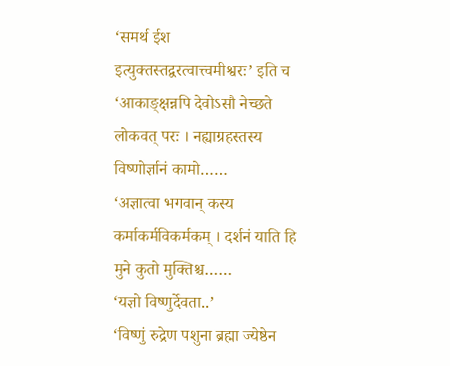‘समर्थ ईश इत्युक्तस्तद्वरत्वात्त्वमीश्वरः’ इति च
‘आकाङ्क्षन्नपि देवोऽसौ नेच्छते लोकवत् परः । नह्याग्रहस्तस्य विष्णोर्ज्ञानं कामो……
‘अज्ञात्वा भगवान् कस्य कर्माकर्मविकर्मकम् । दर्शनं याति हि मुने कुतो मुक्तिश्च……
‘यज्ञो विष्णुर्देवता..’
‘विष्णुं रुद्रेण पशुना ब्रह्मा ज्येष्ठेन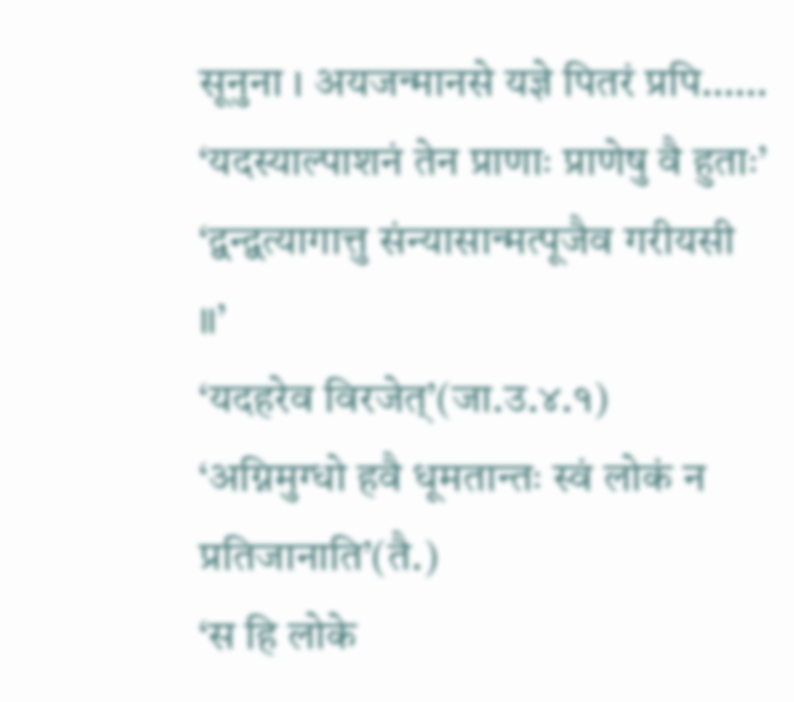सूनुना । अयजन्मानसे यज्ञे पितरं प्रपि……
‘यदस्याल्पाशनं तेन प्राणाः प्राणेषु वै हुताः’
‘द्वन्द्वत्यागात्तु संन्यासान्मत्पूजैव गरीयसी ॥’
‘यदहरेव विरजेत्’(जा.उ.४.१)
‘अग्निमुग्धो हवै धूमतान्तः स्वं लोकं न प्रतिजानाति’(तै.)
‘स हि लोके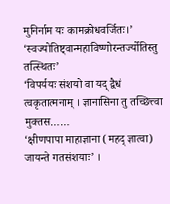मुनिर्नाम यः कामक्रोधवर्जितः।’
‘स्वज्योतिष्ट्वान्महाविष्णोरन्तर्ज्योतिस्तु तत्स्थितः’
‘विपर्ययः संशयो वा यद् द्वैधं त्वकृतात्मनाम् । ज्ञानासिना तु तच्छित्त्वा मुक्तस……
‘क्षीणपापा माहाज्ञाना (महद् ज्ञात्वा) जायन्ते गतसंशयाः’ ।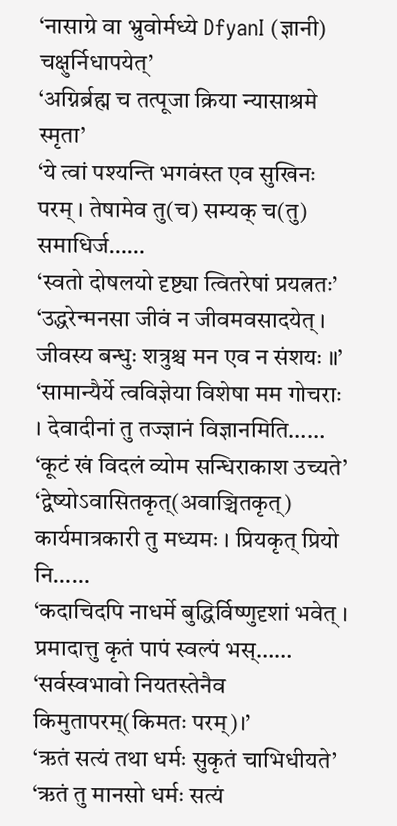‘नासाग्रे वा भ्रुवोर्मध्ये DfyanI (ज्ञानी) चक्षुर्निधापयेत्’
‘अग्निर्ब्रह्म च तत्पूजा क्रिया न्यासाश्रमे स्मृता’
‘ये त्वां पश्यन्ति भगवंस्त एव सुखिनः परम् । तेषामेव तु(च) सम्यक् च(तु) समाधिर्ज……
‘स्वतो दोषलयो दृष्ट्या त्वितरेषां प्रयत्नतः’
‘उद्धरेन्मनसा जीवं न जीवमवसादयेत् । जीवस्य बन्धुः शत्रुश्च मन एव न संशयः ॥’
‘सामान्यैर्ये त्वविज्ञेया विशेषा मम गोचराः । देवादीनां तु तज्ज्ञानं विज्ञानमिति……
‘कूटं खं विदलं व्योम सन्धिराकाश उच्यते’
‘द्वेष्योऽवासितकृत्(अवाञ्चितकृत्) कार्यमात्रकारी तु मध्यमः । प्रियकृत् प्रियो नि……
‘कदाचिदपि नाधर्मे बुद्धिर्विष्णुदृशां भवेत् । प्रमादात्तु कृतं पापं स्वल्पं भस्……
‘सर्वस्वभावो नियतस्तेनैव किमुतापरम्(किमतः परम्)।’
‘ऋतं सत्यं तथा धर्मः सुकृतं चाभिधीयते’
‘ऋतं तु मानसो धर्मः सत्यं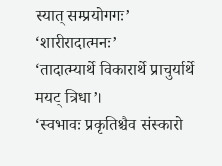स्यात् सम्प्रयोगगः’
‘शारीरादात्मनः’
‘तादात्म्यार्थे विकारार्थे प्राचुर्यार्थे मयट् त्रिधा’।
‘स्वभावः प्रकृतिश्चैव संस्कारो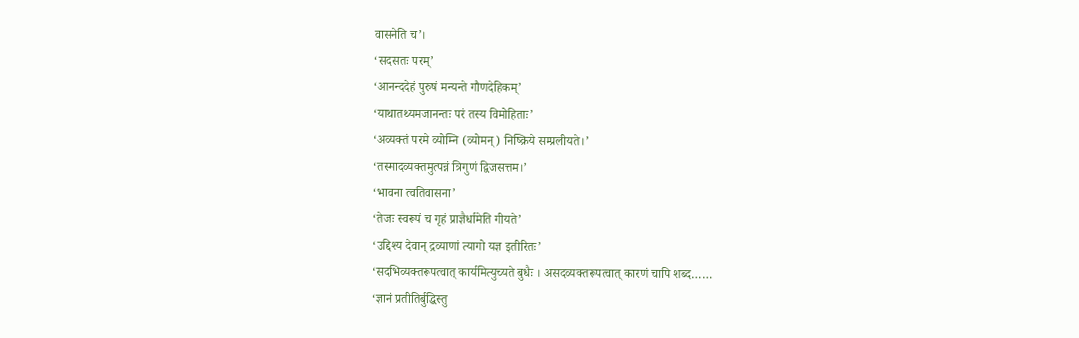वासनेति च’।
‘सदसतः परम्’
‘आनन्ददेहं पुरुषं मन्यन्ते गौणदेहिकम्’
‘याथातथ्यमजानन्तः परं तस्य विमोहिताः’
‘अव्यक्तं परमे व्योम्नि (व्योमन्) निष्क्रिये सम्प्रलीयते।’
‘तस्मादव्यक्तमुत्पन्नं त्रिगुणं द्विजसत्तम।’
‘भावना त्वतिवासना’
‘तेजः स्वरूपं च गृहं प्राज्ञैर्धामेति गीयते’
‘उद्दिश्य देवान् द्रव्याणां त्यागो यज्ञ इतीरितः’
‘सदभिव्यक्तरूपत्वात् कार्यमित्युच्यते बुधैः । असदव्यक्तरूपत्वात् कारणं चापि शब्द……
‘ज्ञानं प्रतीतिर्बुद्धिस्तु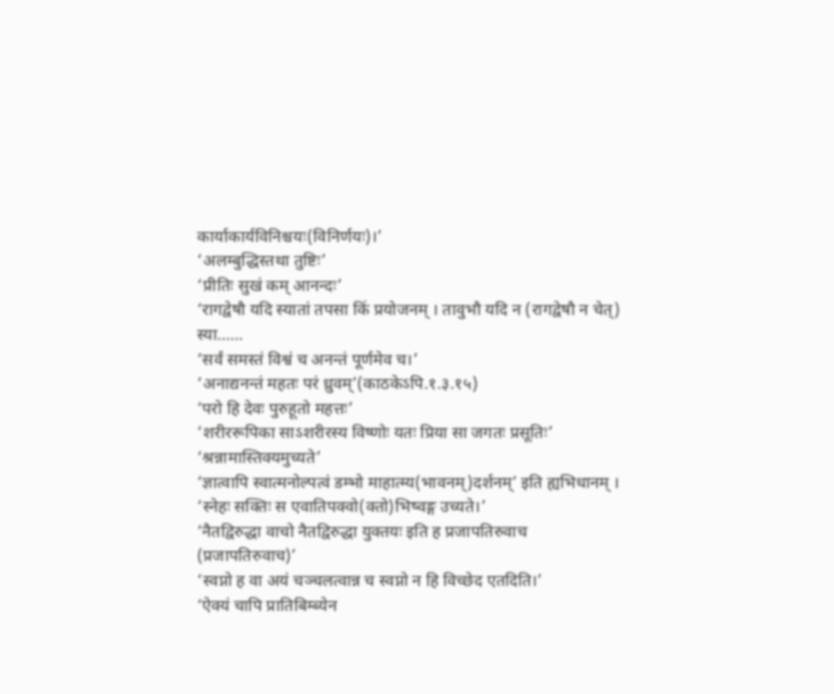कार्याकार्यविनिश्चयः(विनिर्णयः)।’
‘अलम्बुद्धिस्तथा तुष्टिः’
‘प्रीतिः सुखं कम् आनन्दः’
‘रागद्वेषौ यदि स्यातां तपसा किं प्रयोजनम् । तावुभौ यदि न (रागद्वेषौ न चेत्) स्या……
‘सर्वं समस्तं विश्वं च अनन्तं पूर्णमेव च।’
‘अनाद्यनन्तं महतः परं ध्रुवम्’(काठकेऽपि.१.३.१५)
‘परो हि देवः पुरुहूतो महत्तः’
‘शरीररूपिका साऽशरीरस्य विष्णोः यतः प्रिया सा जगतः प्रसूतिः’
‘श्रन्नामास्तिक्यमुच्यते’
‘ज्ञात्वापि स्वात्मनोल्पत्वं डम्भो माहात्म्य(भावनम्)दर्शनम्’ इति ह्यभिधानम् ।
‘स्नेहः सक्तिः स एवातिपक्वो(क्तो)भिष्वङ्ग उच्यते।’
‘नैतद्विरुद्धा वाचो नैतद्विरुद्धा युक्तयः इति ह प्रजापतिरुवाच (प्रजापतिरुवाच)’
‘स्वप्नो ह वा अयं चञ्चलत्वान्न च स्वप्नो न हि विच्छेद एतदिति।’
‘ऐक्यं चापि प्रातिबिम्ब्येन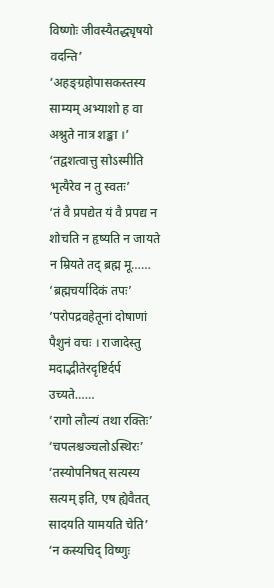विष्णोः जीवस्यैतद्ध्यृषयो वदन्ति’
‘अहङ्ग्रहोपासकस्तस्य साम्यम् अभ्याशो ह वा अश्नुते नात्र शङ्का ।’
‘तद्वशत्वात्तु सोऽस्मीति भृत्यैरेव न तु स्वतः’
‘तं वै प्रपद्येत यं वै प्रपद्य न शोचति न हृष्यति न जायते न म्रियते तद् ब्रह्म मू……
‘ब्रह्मचर्यादिकं तपः’
‘परोपद्रवहेतूनां दोषाणां पैशुनं वचः । राजादेस्तु मदाद्भीतेरदृष्टिर्दर्प उच्यते……
‘रागो लौल्यं तथा रक्तिः’
‘चपलश्चञ्चलोऽस्थिरः’
‘तस्योपनिषत् सत्यस्य सत्यम् इति, एष ह्येवैतत् सादयति यामयति चेति’
‘न कस्यचिद् विष्णुः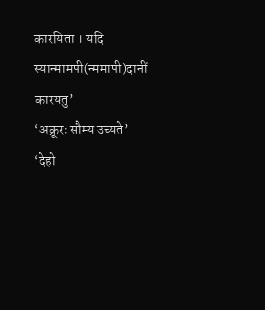कारयिता । यदि स्यान्मामपी(न्ममापी)दानीं कारयतु’
‘अक्रूरः सौम्य उच्यते’
‘देहो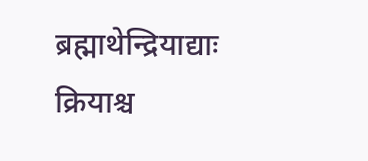ब्रह्माथेन्द्रियाद्याः क्रियाश्च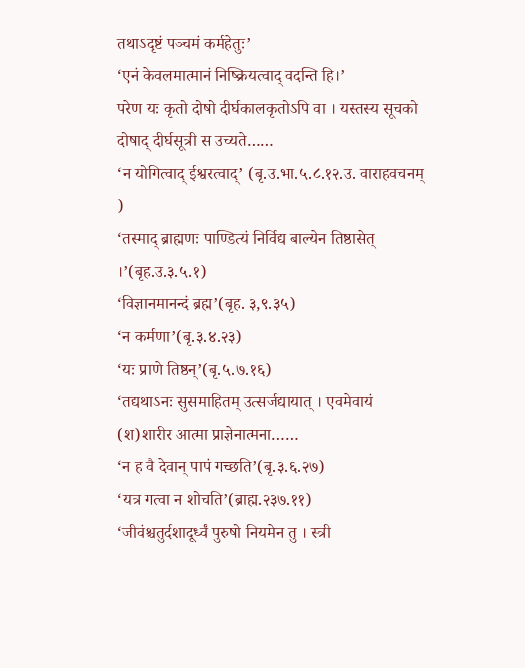तथाऽदृष्टं पञ्चमं कर्महेतुः’
‘एनं केवलमात्मानं निष्क्रियत्वाद् वदन्ति हि।’
परेण यः कृतो दोषो दीर्घकालकृतोऽपि वा । यस्तस्य सूचको दोषाद् दीर्घसूत्री स उच्यते……
‘न योगित्वाद् ईश्वरत्वाद्’ (बृ.उ.भा.५.८.१२.उ. वाराहवचनम् )
‘तस्माद् ब्राह्मणः पाण्डित्यं निर्विद्य बाल्येन तिष्ठासेत् ।’(बृह.उ.३.५.१)
‘विज्ञानमानन्दं ब्रह्म’(बृह. ३,९.३५)
‘न कर्मणा’(बृ.३.४.२३)
‘यः प्राणे तिष्ठन्’(बृ.५.७.१६)
‘तद्यथाऽनः सुसमाहितम् उत्सर्जद्यायात् । एवमेवायं (श)शारीर आत्मा प्राज्ञेनात्मना……
‘न ह वै देवान् पापं गच्छति’(बृ.३.६.२७)
‘यत्र गत्वा न शोचति’(ब्राह्म.२३७.११)
‘जीवंश्चतुर्दशादूर्ध्वं पुरुषो नियमेन तु । स्त्री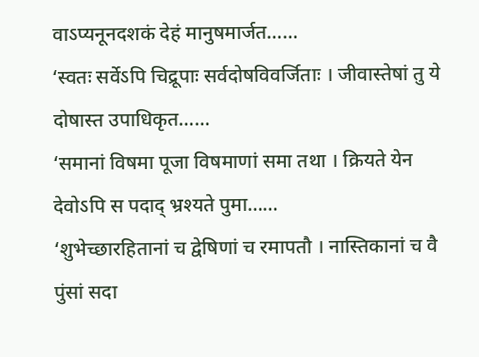वाऽप्यनूनदशकं देहं मानुषमार्जत……
‘स्वतः सर्वेऽपि चिद्रूपाः सर्वदोषविवर्जिताः । जीवास्तेषां तु ये दोषास्त उपाधिकृत……
‘समानां विषमा पूजा विषमाणां समा तथा । क्रियते येन देवोऽपि स पदाद् भ्रश्यते पुमा……
‘शुभेच्छारहितानां च द्वेषिणां च रमापतौ । नास्तिकानां च वै पुंसां सदा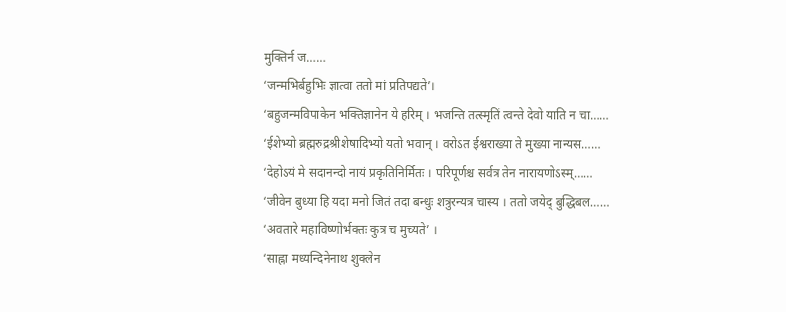मुक्तिर्न ज……
‘जन्मभिर्बहुभिः ज्ञात्वा ततो मां प्रतिपद्यते’।
‘बहुजन्मविपाकेन भक्तिज्ञानेन ये हरिम् । भजन्ति तत्स्मृतिं त्वन्ते देवो याति न चा……
‘ईशेभ्यो ब्रह्मरुद्रश्रीशेषादिभ्यो यतो भवान् । वरोऽत ईश्वराख्या ते मुख्या नान्यस……
‘देहोऽयं मे सदानन्दो नायं प्रकृतिनिर्मितः । परिपूर्णश्च सर्वत्र तेन नारायणोऽस्म्……
‘जीवेन बुध्या हि यदा मनो जितं तदा बन्धुः शत्रुरन्यत्र चास्य । ततो जयेद् बुद्धिबल……
‘अवतारे महाविष्णोर्भक्तः कुत्र च मुच्यते’ ।
‘साह्ना मध्यन्दिनेनाथ शुक्लेन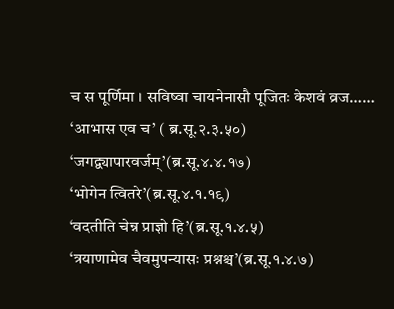च स पूर्णिमा । सविष्वा चायनेनासौ पूजितः केशवं व्रज……
‘आभास एव च’ ( ब्र.सू.२.३.५०)
‘जगद्व्यापारवर्जम्’(ब्र.सू.४.४.१७)
‘भोगेन त्वितरे’(ब्र.सू.४.१.१९)
‘वदतीति चेन्न प्राज्ञो हि’(ब्र.सू.१.४.५)
‘त्रयाणामेव चैवमुपन्यासः प्रश्नश्च’(ब्र.सू.१.४.७)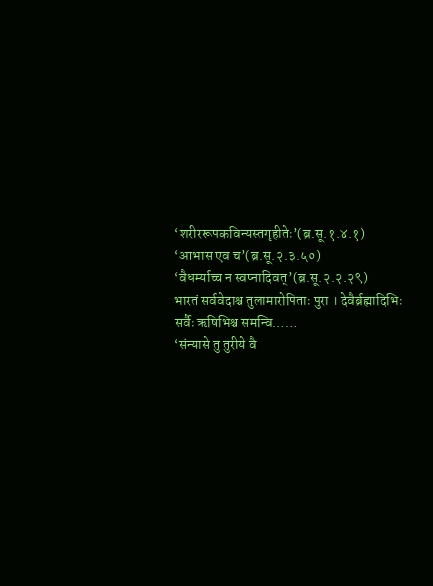‘शरीररूपकविन्यस्तगृहीतेः’(ब्र.सू.१.४.१)
‘आभास एव च’(ब्र.सू.२.३.५०)
‘वैधर्म्याच्च न स्वप्नादिवत्’(ब्र.सू.२.२.२९)
भारतं सर्ववेदाश्च तुलामारोपिताः पुरा । देवैर्ब्रह्मादिभिः सर्वैः ऋषिभिश्च समन्वि……
‘संन्यासे तु तुरीये वै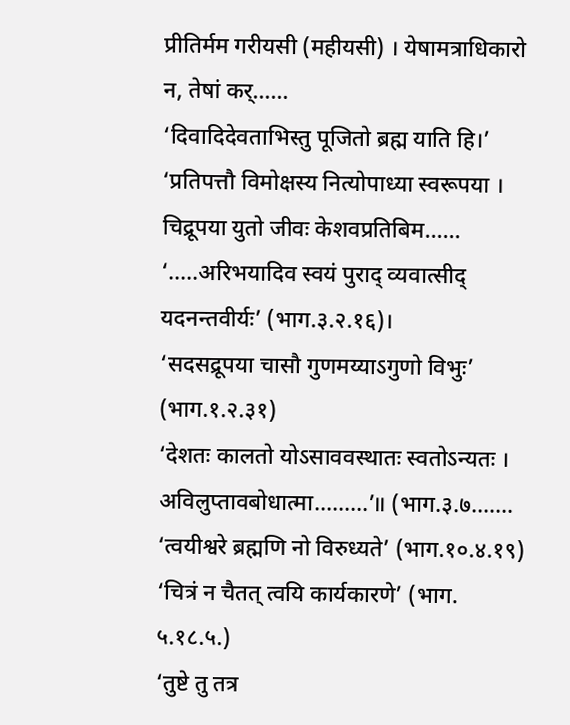प्रीतिर्मम गरीयसी (महीयसी) । येषामत्राधिकारो न, तेषां कर्……
‘दिवादिदेवताभिस्तु पूजितो ब्रह्म याति हि।’
‘प्रतिपत्तौ विमोक्षस्य नित्योपाध्या स्वरूपया । चिद्रूपया युतो जीवः केशवप्रतिबिम……
‘.....अरिभयादिव स्वयं पुराद् व्यवात्सीद् यदनन्तवीर्यः’ (भाग.३.२.१६)।
‘सदसद्रूपया चासौ गुणमय्याऽगुणो विभुः’ (भाग.१.२.३१)
‘देशतः कालतो योऽसाववस्थातः स्वतोऽन्यतः । अविलुप्तावबोधात्मा.........’॥ (भाग.३.७.……
‘त्वयीश्वरे ब्रह्मणि नो विरुध्यते’ (भाग.१०.४.१९)
‘चित्रं न चैतत् त्वयि कार्यकारणे’ (भाग. ५.१८.५.)
‘तुष्टे तु तत्र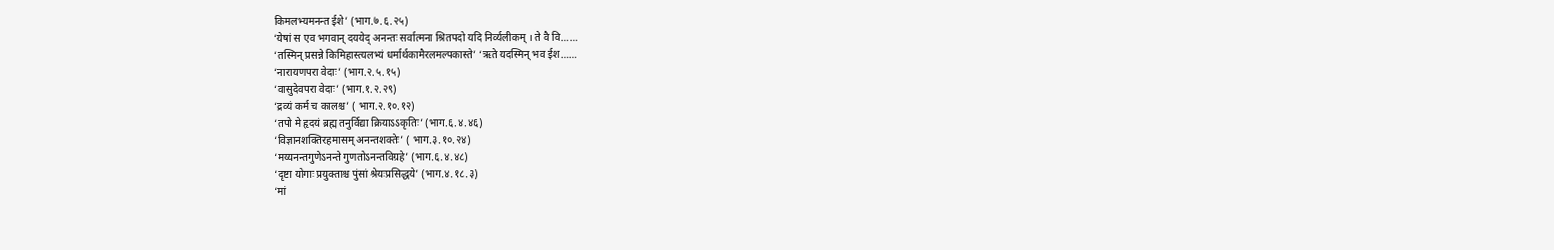किमलभ्यमनन्त ईशे’ (भाग.७.६.२५)
‘येषां स एव भगवान् दययेद् अनन्तः सर्वात्मना श्रितपदो यदि निर्व्यलीकम् । ते वै वि……
‘तस्मिन् प्रसन्ने किमिहास्त्यलभ्यं धर्मार्थकामैरलमल्पकास्ते’ ‘ऋते यदस्मिन् भव ईश……
‘नारायणपरा वेदाः’ (भाग.२.५.१५)
‘वासुदेवपरा वेदाः’ (भाग.१.२.२९)
‘द्रव्यं कर्म च कालश्च’ ( भाग.२.१०.१२)
‘तपो मे हृदयं ब्रह्म तनुर्विद्या क्रियाऽऽकृतिः’ (भाग.६.४.४६)
‘विज्ञानशक्तिरहमासम् अनन्तशक्तेः’ ( भाग.३.१०.२४)
‘मय्यनन्तगुणेऽनन्ते गुणतोऽनन्तविग्रहे’ (भाग.६.४.४८)
‘दृष्टा योगाः प्रयुक्ताश्च पुंसां श्रेयःप्रसिद्धये’ (भाग.४.१८.३)
‘मां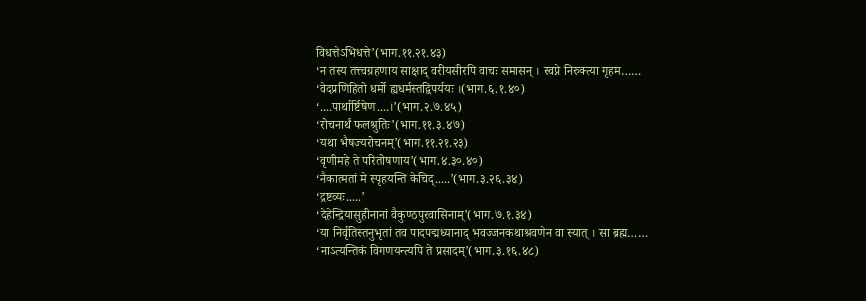विधत्तेऽभिधत्ते’(भाग.११.२१.४३)
‘न तस्य तत्त्वग्रहणाय साक्षाद् वरीयसीरपि वाचः समासन् । स्वप्ने निरुक्त्या गृहम……
‘वेदप्रणिहितो धर्मो ह्यधर्मस्तद्विपर्ययः ।(भाग.६.१.४०)
‘....पार्थार्ष्टिषेण....।’(भाग.२.७.४५)
‘रोचनार्थं फलश्रुतिः’(भाग.११.३.४७)
‘यथा भैषज्यरोचनम्’(भाग.११.२१.२३)
‘वृणीमहे ते परितोषणाय’(भाग.४.३०.४०)
‘नैकात्मतां मे स्पृहयन्ति केचिद्.....’(भाग.३.२६.३४)
‘द्रष्टव्यः.....’
‘देहेन्द्रियासुहीनानां वैकुण्ठपुरवासिनाम्’(भाग.७.१.३४)
‘या निर्वृतिस्तनुभृतां तव पादपद्मध्यानाद् भवज्जनकथाश्रवणेन वा स्यात् । सा ब्रह्म……
‘नाऽत्यन्तिकं विगणयन्त्यपि ते प्रसादम्’(भाग.३.१६.४८)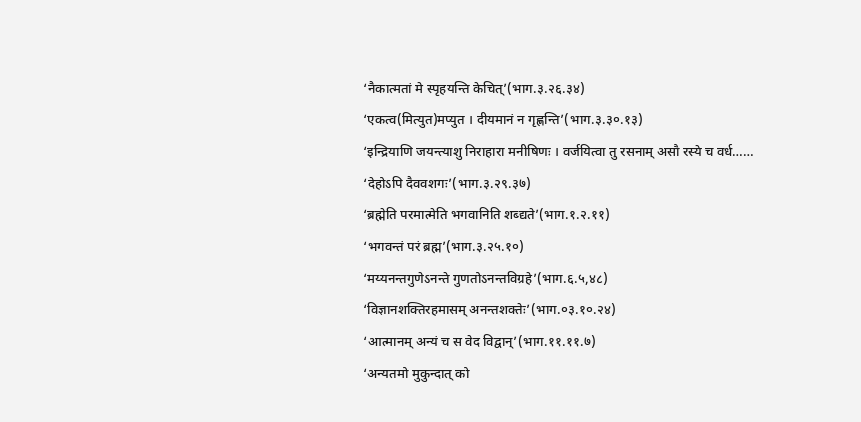‘नैकात्मतां मे स्पृहयन्ति केचित्’(भाग.३.२६.३४)
‘एकत्व(मित्युत)मप्युत । दीयमानं न गृह्णन्ति’(भाग.३.३०.१३)
‘इन्द्रियाणि जयन्त्याशु निराहारा मनीषिणः । वर्जयित्वा तु रसनाम् असौ रस्ये च वर्ध……
‘देहोऽपि दैववशगः’(भाग.३.२९.३७)
‘ब्रह्मेति परमात्मेति भगवानिति शब्द्यते’(भाग.१.२.११)
‘भगवन्तं परं ब्रह्म’(भाग.३.२५.१०)
‘मय्यनन्तगुणेऽनन्ते गुणतोऽनन्तविग्रहे’(भाग.६.५,४८)
‘विज्ञानशक्तिरहमासम् अनन्तशक्तेः’(भाग.०३.१०.२४)
‘आत्मानम् अन्यं च स वेद विद्वान्’(भाग.११.११.७)
‘अन्यतमो मुकुन्दात् को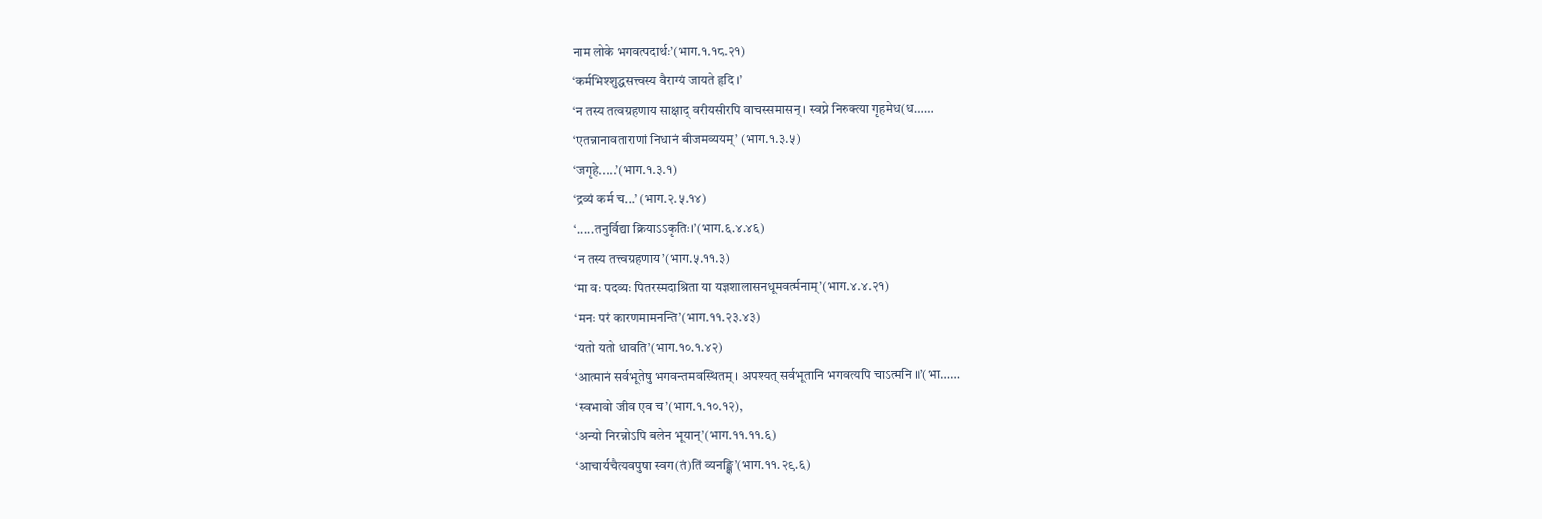नाम लोके भगवत्पदार्थः’(भाग.१.१८.२१)
‘कर्मभिश्शुद्धसत्त्वस्य वैराग्यं जायते हृदि ।’
‘न तस्य तत्वग्रहणाय साक्षाद् वरीयसीरपि वाचस्समासन् । स्वप्ने निरुक्त्या गृहमेध(ध……
‘एतन्नानावताराणां निधानं बीजमव्ययम्’ (भाग.१.३.५)
‘जगृहे.....’(भाग.१.३.१)
‘द्रव्यं कर्म च...’ (भाग.२.५.१४)
‘.....तनुर्विद्या क्रियाऽऽकृतिः।’(भाग.६.४.४६)
‘न तस्य तत्त्वग्रहणाय’(भाग.५.११.३)
‘मा वः पदव्यः पितरस्मदाश्रिता या यज्ञशालासनधूमवर्त्मनाम्’(भाग.४.४.२१)
‘मनः परं कारणमामनन्ति’(भाग.११.२३.४३)
‘यतो यतो धावति’(भाग.१०.१.४२)
‘आत्मानं सर्वभूतेषु भगवन्तमवस्थितम् । अपश्यत् सर्वभूतानि भगवत्यपि चाऽत्मनि ॥’(भा……
‘स्वभावो जीव एव च’(भाग.१.१०.१२),
‘अन्यो निरन्नोऽपि बलेन भूयान्’(भाग.११.११.६)
‘आचार्यचैत्यवपुषा स्वग(तं)तिं व्यनङ्क्षि’(भाग.११.२९.६)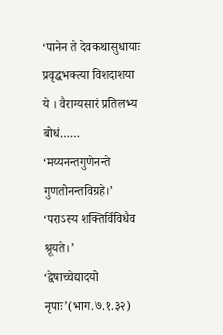‘पानेन ते देवकथासुधायाः प्रवृद्धभक्त्या विशदाशया ये । वैराग्यसारं प्रतिलभ्य बोधं……
‘मय्यनन्तगुणेनन्ते गुणतोनन्तविग्रहे।’
‘पराऽस्य शक्तिर्विविधैव श्रूयते।’
‘द्वेषाच्चेद्यादयो नृपाः’(भाग.७.१.३२)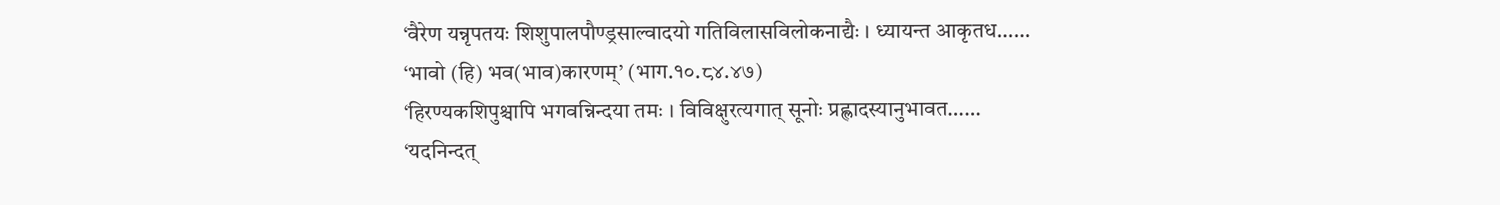‘वैरेण यन्नृपतयः शिशुपालपौण्ड्रसाल्वादयो गतिविलासविलोकनाद्यैः । ध्यायन्त आकृतध……
‘भावो (हि) भव(भाव)कारणम्’ (भाग.१०.८४.४७)
‘हिरण्यकशिपुश्चापि भगवन्निन्दया तमः । विविक्षुरत्यगात् सूनोः प्रह्लादस्यानुभावत……
‘यदनिन्दत्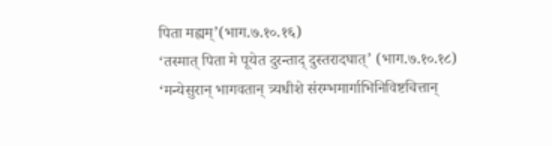पिता मह्यम्’(भाग.७.१०.१६)
‘तस्मात् पिता मे पूयेत दुरन्ताद् दुस्तरादघात्’ (भाग.७.१०.१८)
‘मन्येसुरान् भागवतान् त्र्यधीशे संरम्भमार्गाभिनिविष्टचित्तान्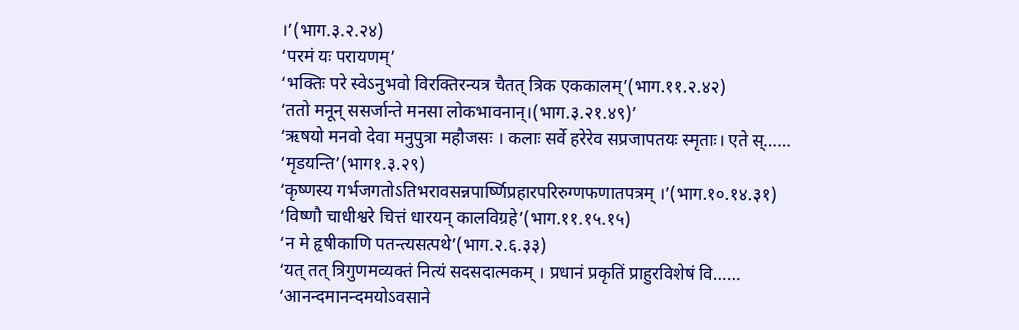।’(भाग.३.२.२४)
‘परमं यः परायणम्’
‘भक्तिः परे स्वेऽनुभवो विरक्तिरन्यत्र चैतत् त्रिक एककालम्’(भाग.११.२.४२)
‘ततो मनून् ससर्जान्ते मनसा लोकभावनान्।(भाग.३.२१.४९)’
‘ऋषयो मनवो देवा मनुपुत्रा महौजसः । कलाः सर्वे हरेरेव सप्रजापतयः स्मृताः। एते स्……
‘मृडयन्ति’(भाग१.३.२९)
‘कृष्णस्य गर्भजगतोऽतिभरावसन्नपार्ष्णिप्रहारपरिरुग्णफणातपत्रम् ।’(भाग.१०.१४.३१)
‘विष्णौ चाधीश्वरे चित्तं धारयन् कालविग्रहे’(भाग.११.१५.१५)
‘न मे हृषीकाणि पतन्त्यसत्पथे’(भाग.२.६.३३)
‘यत् तत् त्रिगुणमव्यक्तं नित्यं सदसदात्मकम् । प्रधानं प्रकृतिं प्राहुरविशेषं वि……
‘आनन्दमानन्दमयोऽवसाने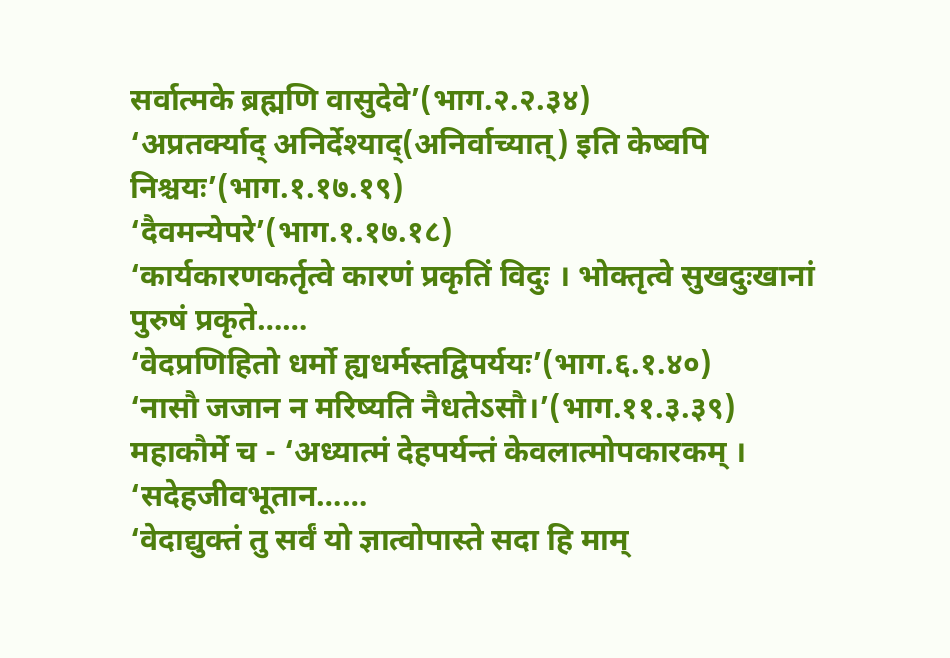सर्वात्मके ब्रह्मणि वासुदेवे’(भाग.२.२.३४)
‘अप्रतर्क्याद् अनिर्देश्याद्(अनिर्वाच्यात्) इति केष्वपि निश्चयः’(भाग.१.१७.१९)
‘दैवमन्येपरे’(भाग.१.१७.१८)
‘कार्यकारणकर्तृत्वे कारणं प्रकृतिं विदुः । भोक्तृत्वे सुखदुःखानां पुरुषं प्रकृते……
‘वेदप्रणिहितो धर्मो ह्यधर्मस्तद्विपर्ययः’(भाग.६.१.४०)
‘नासौ जजान न मरिष्यति नैधतेऽसौ।’(भाग.११.३.३९)
महाकौर्मे च - ‘अध्यात्मं देहपर्यन्तं केवलात्मोपकारकम् । ‘सदेहजीवभूतान……
‘वेदाद्युक्तं तु सर्वं यो ज्ञात्वोपास्ते सदा हि माम्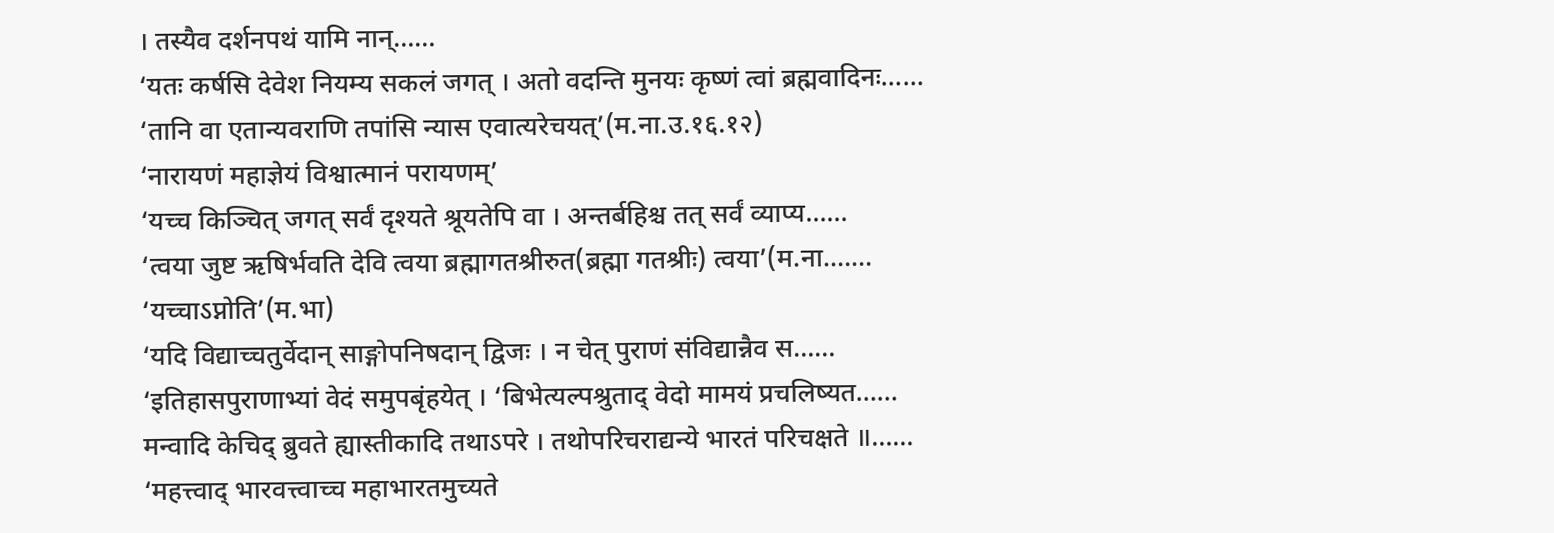। तस्यैव दर्शनपथं यामि नान्……
‘यतः कर्षसि देवेश नियम्य सकलं जगत् । अतो वदन्ति मुनयः कृष्णं त्वां ब्रह्मवादिनः……
‘तानि वा एतान्यवराणि तपांसि न्यास एवात्यरेचयत्’(म.ना.उ.१६.१२)
‘नारायणं महाज्ञेयं विश्वात्मानं परायणम्’
‘यच्च किञ्चित् जगत् सर्वं दृश्यते श्रूयतेपि वा । अन्तर्बहिश्च तत् सर्वं व्याप्य……
‘त्वया जुष्ट ऋषिर्भवति देवि त्वया ब्रह्मागतश्रीरुत(ब्रह्मा गतश्रीः) त्वया’(म.ना.……
‘यच्चाऽप्नोति’(म.भा)
‘यदि विद्याच्चतुर्वेदान् साङ्गोपनिषदान् द्विजः । न चेत् पुराणं संविद्यान्नैव स……
‘इतिहासपुराणाभ्यां वेदं समुपबृंहयेत् । ‘बिभेत्यल्पश्रुताद् वेदो मामयं प्रचलिष्यत……
मन्वादि केचिद् ब्रुवते ह्यास्तीकादि तथाऽपरे । तथोपरिचराद्यन्ये भारतं परिचक्षते ॥……
‘महत्त्वाद् भारवत्त्वाच्च महाभारतमुच्यते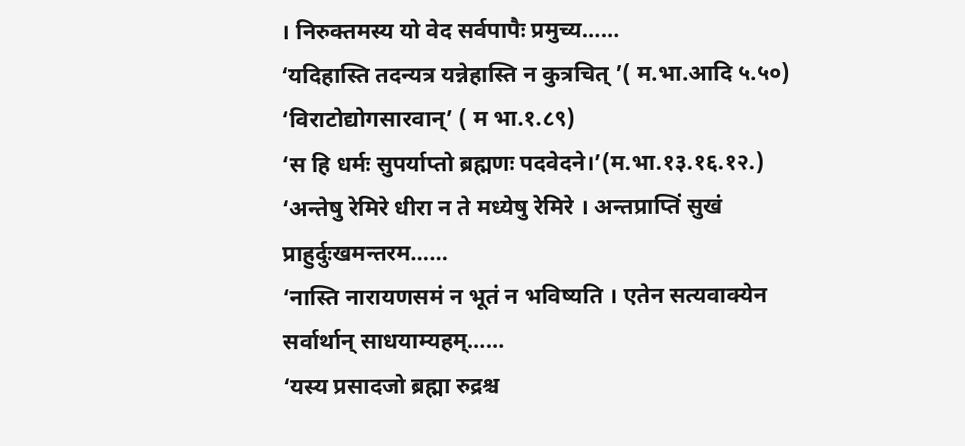। निरुक्तमस्य यो वेद सर्वपापैः प्रमुच्य……
‘यदिहास्ति तदन्यत्र यन्नेहास्ति न कुत्रचित् ’( म.भा.आदि ५.५०)
‘विराटोद्योगसारवान्’ ( म भा.१.८९)
‘स हि धर्मः सुपर्याप्तो ब्रह्मणः पदवेदने।’(म.भा.१३.१६.१२.)
‘अन्तेषु रेमिरे धीरा न ते मध्येषु रेमिरे । अन्तप्राप्तिं सुखं प्राहुर्दुःखमन्तरम……
‘नास्ति नारायणसमं न भूतं न भविष्यति । एतेन सत्यवाक्येन सर्वार्थान् साधयाम्यहम्……
‘यस्य प्रसादजो ब्रह्मा रुद्रश्च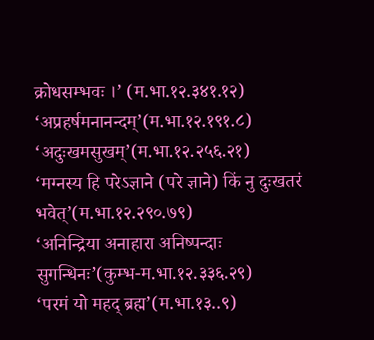क्रोधसम्भवः ।’ (म.भा.१२.३४१.१२)
‘अप्रहर्षमनानन्दम्’(म.भा.१२.१९१.८)
‘अदुःखमसुखम्’(म.भा.१२.२५६.२१)
‘मग्नस्य हि परेऽज्ञाने (परे ज्ञाने) किं नु दुःखतरं भवेत्’(म.भा.१२.२९०.७९)
‘अनिन्द्रिया अनाहारा अनिष्पन्दाः सुगन्धिनः’(कुम्भ-म.भा.१२.३३६.२९)
‘परमं यो महद् ब्रह्म’(म.भा.१३..९)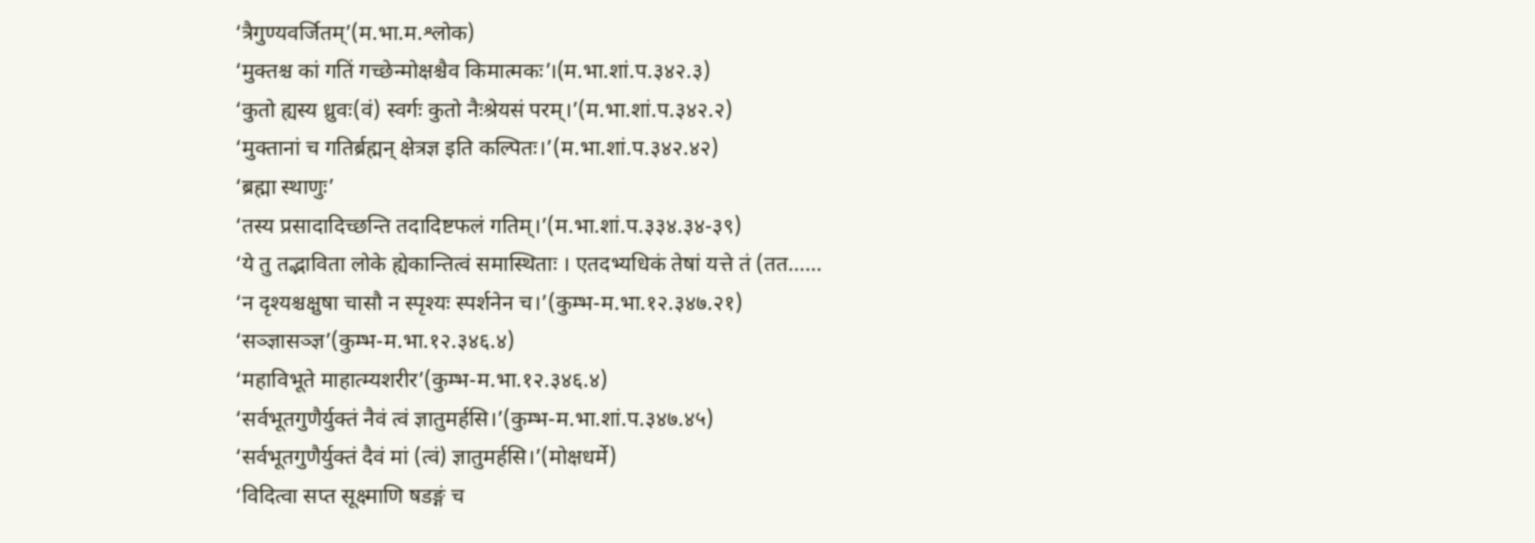‘त्रैगुण्यवर्जितम्’(म.भा.म.श्लोक)
‘मुक्तश्च कां गतिं गच्छेन्मोक्षश्चैव किमात्मकः’।(म.भा.शां.प.३४२.३)
‘कुतो ह्यस्य ध्रुवः(वं) स्वर्गः कुतो नैःश्रेयसं परम्।’(म.भा.शां.प.३४२.२)
‘मुक्तानां च गतिर्ब्रह्मन् क्षेत्रज्ञ इति कल्पितः।’(म.भा.शां.प.३४२.४२)
‘ब्रह्मा स्थाणुः’
‘तस्य प्रसादादिच्छन्ति तदादिष्टफलं गतिम्।’(म.भा.शां.प.३३४.३४-३९)
‘ये तु तद्भाविता लोके ह्येकान्तित्वं समास्थिताः । एतदभ्यधिकं तेषां यत्ते तं (तत……
‘न दृश्यश्चक्षुषा चासौ न स्पृश्यः स्पर्शनेन च।’(कुम्भ-म.भा.१२.३४७.२१)
‘सञ्ज्ञासञ्ज्ञ’(कुम्भ-म.भा.१२.३४६.४)
‘महाविभूते माहात्म्यशरीर’(कुम्भ-म.भा.१२.३४६.४)
‘सर्वभूतगुणैर्युक्तं नैवं त्वं ज्ञातुमर्हसि।’(कुम्भ-म.भा.शां.प.३४७.४५)
‘सर्वभूतगुणैर्युक्तं दैवं मां (त्वं) ज्ञातुमर्हसि।’(मोक्षधर्मे)
‘विदित्वा सप्त सूक्ष्माणि षडङ्गं च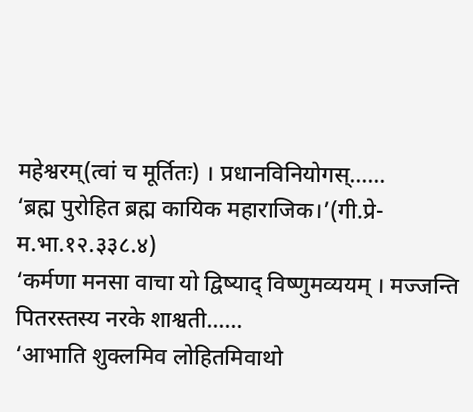महेश्वरम्(त्वां च मूर्तितः) । प्रधानविनियोगस्……
‘ब्रह्म पुरोहित ब्रह्म कायिक महाराजिक।’(गी.प्रे-म.भा.१२.३३८.४)
‘कर्मणा मनसा वाचा यो द्विष्याद् विष्णुमव्ययम् । मज्जन्ति पितरस्तस्य नरके शाश्वती……
‘आभाति शुक्लमिव लोहितमिवाथो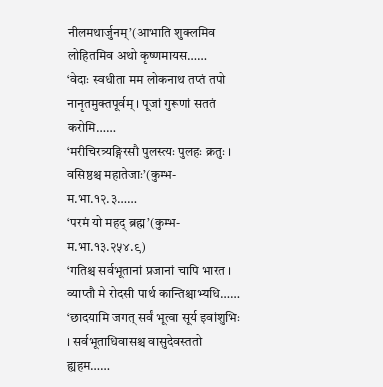नीलमथार्जुनम्’(आभाति शुक्लमिव लोहितमिव अथो कृष्णमायस……
‘वेदाः स्वधीता मम लोकनाथ तप्तं तपो नानृतमुक्तपूर्वम् । पूजां गुरूणां सततं करोमि……
‘मरीचिरत्र्यङ्गिरसौ पुलस्त्यः पुलहः क्रतुः । वसिष्ठश्च महातेजाः’(कुम्भ-म.भा.१२.३……
‘परमं यो महद् ब्रह्म’(कुम्भ-म.भा.१३.२५४.९)
‘गतिश्च सर्वभूतानां प्रजानां चापि भारत । व्याप्तौ मे रोदसी पार्थ कान्तिश्चाभ्यधि……
‘छादयामि जगत् सर्वं भूत्वा सूर्य इवांशुभिः । सर्वभूताधिवासश्च वासुदेवस्ततो ह्यहम……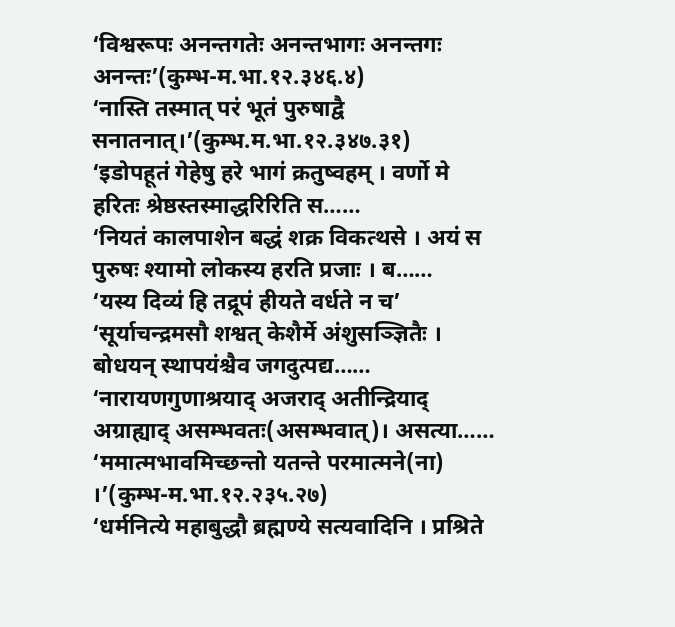‘विश्वरूपः अनन्तगतेः अनन्तभागः अनन्तगः अनन्तः’(कुम्भ-म.भा.१२.३४६.४)
‘नास्ति तस्मात् परं भूतं पुरुषाद्वै सनातनात्।’(कुम्भ.म.भा.१२.३४७.३१)
‘इडोपहूतं गेहेषु हरे भागं क्रतुष्वहम् । वर्णो मे हरितः श्रेष्ठस्तस्माद्धरिरिति स……
‘नियतं कालपाशेन बद्धं शक्र विकत्थसे । अयं स पुरुषः श्यामो लोकस्य हरति प्रजाः । ब……
‘यस्य दिव्यं हि तद्रूपं हीयते वर्धते न च’
‘सूर्याचन्द्रमसौ शश्वत् केशैर्मे अंशुसञ्ज्ञितैः । बोधयन् स्थापयंश्चैव जगदुत्पद्य……
‘नारायणगुणाश्रयाद् अजराद् अतीन्द्रियाद् अग्राह्याद् असम्भवतः(असम्भवात्)। असत्या……
‘ममात्मभावमिच्छन्तो यतन्ते परमात्मने(ना) ।’(कुम्भ-म.भा.१२.२३५.२७)
‘धर्मनित्ये महाबुद्धौ ब्रह्मण्ये सत्यवादिनि । प्रश्रिते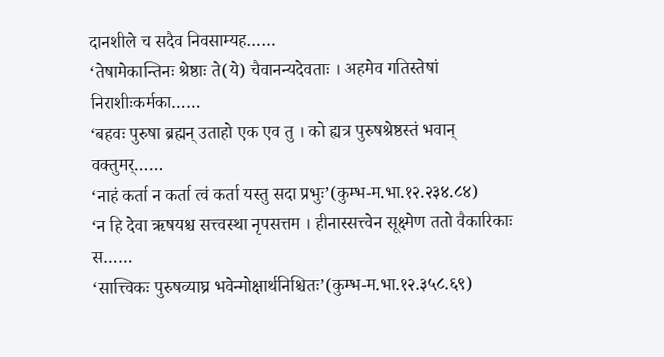दानशीले च सदैव निवसाम्यह……
‘तेषामेकान्तिनः श्रेष्ठाः ते(ये) चैवानन्यदेवताः । अहमेव गतिस्तेषां निराशीःकर्मका……
‘बहवः पुरुषा ब्रह्मन् उताहो एक एव तु । को ह्यत्र पुरुषश्रेष्ठस्तं भवान् वक्तुमर्……
‘नाहं कर्ता न कर्ता त्वं कर्ता यस्तु सदा प्रभुः’(कुम्भ-म.भा.१२.२३४.८४)
‘न हि देवा ऋषयश्च सत्त्वस्था नृपसत्तम । हीनास्सत्त्वेन सूक्ष्मेण ततो वैकारिकाः स……
‘सात्त्विकः पुरुषव्याघ्र भवेन्मोक्षार्थनिश्चितः’(कुम्भ-म.भा.१२.३५८.६९)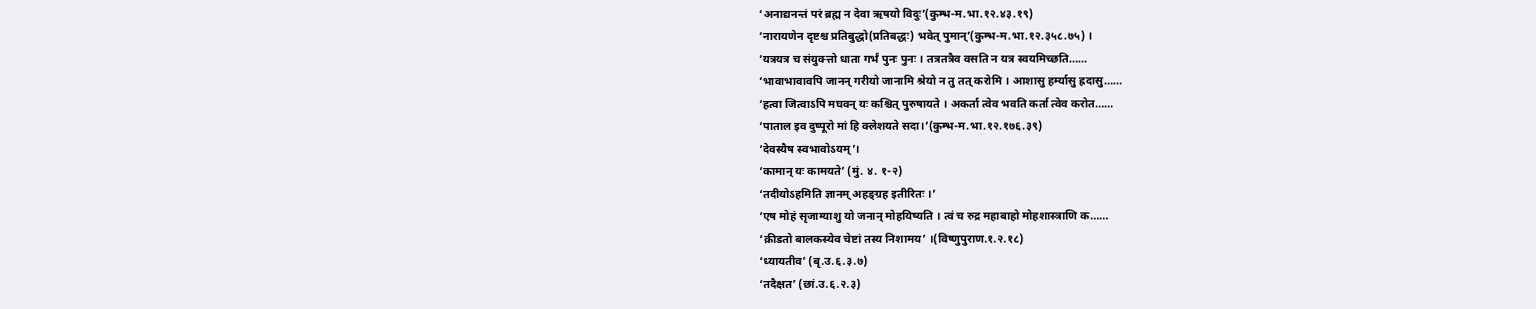‘अनाद्यनन्तं परं ब्रह्म न देवा ऋषयो विदुः’(कुम्भ-म.भा.१२.४३.१९)
‘नारायणेन दृष्टश्च प्रतिबुद्धो(प्रतिबद्धः) भवेत् पुमान्’(कुम्भ-म.भा.१२.३५८.७५) ।
‘यत्रयत्र च संयुक्त्तो धाता गर्भं पुनः पुनः । तत्रतत्रैव वसति न यत्र स्वयमिच्छति……
‘भावाभावावपि जानन् गरीयो जानामि श्रेयो न तु तत् करोमि । आशासु हर्म्यासु ह्रदासु……
‘हत्वा जित्वाऽपि मघवन् यः कश्चित् पुरुषायते । अकर्ता त्वेव भवति कर्ता त्वेव करोत……
‘पाताल इव दुष्पूरो मां हि क्लेशयते सदा।’(कुम्भ-म.भा.१२.१७६.३९)
‘देवस्यैष स्वभावोऽयम्’।
‘कामान् यः कामयते’ (मुं. ४. १-२)
‘तदीयोऽहमिति ज्ञानम् अहङ्ग्रह इतीरितः ।’
‘एष मोहं सृजाम्याशु यो जनान् मोहयिष्यति । त्वं च रुद्र महाबाहो मोहशास्त्राणि क……
‘क्रीडतो बालकस्येव चेष्टां तस्य निशामय’ ।(विष्णुपुराण.१.२.१८)
‘ध्यायतीव’ (बृ.उ.६.३.७)
‘तदैक्षत’ (छां.उ.६.२.३)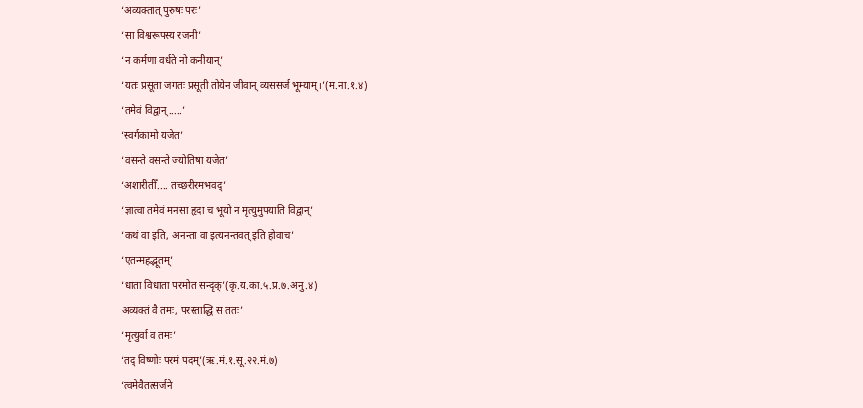‘अव्यक्तात् पुरुषः परः’
‘सा विश्वरूपस्य रजनी’
‘न कर्मणा वर्धते नो कनीयान्’
‘यतः प्रसूता जगतः प्रसूती तोयेन जीवान् व्यससर्ज भूम्याम्।’(म.ना.१.४)
‘तमेवं विद्वान्.....’
‘स्वर्गकामो यजेत’
‘वसन्ते वसन्ते ज्योतिषा यजेत’
‘अशारीतीँ.... तच्छरीरमभवद्’
‘ज्ञात्वा तमेवं मनसा हृदा च भूयो न मृत्युमुपयाति विद्वान्’
‘कथं वा इति, अनन्ता वा इत्यनन्तवत् इति होवाच’
‘एतन्महद्भूतम्’
‘धाता विधाता परमोत सन्दृक्’(कृ.य.का.५.प्र.७.अनु.४)
अव्यक्तं वै तमः, परस्ताद्धि स ततः’
‘मृत्युर्वा व तमः’
‘तद् विष्णोः परमं पदम्’(ऋ.मं.१.सू.२२.मं.७)
‘त्वमेवैतत्सर्जने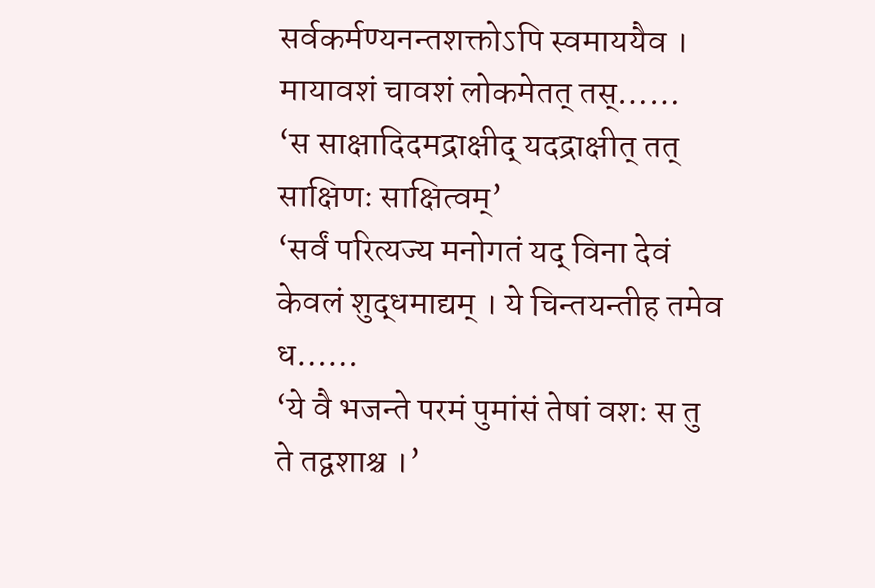सर्वकर्मण्यनन्तशक्तोऽपि स्वमाययैव । मायावशं चावशं लोकमेतत् तस्……
‘स साक्षादिदमद्राक्षीद् यदद्राक्षीत् तत् साक्षिणः साक्षित्वम्’
‘सर्वं परित्यज्य मनोगतं यद् विना देवं केवलं शुद्धमाद्यम् । ये चिन्तयन्तीह तमेव ध……
‘ये वै भजन्ते परमं पुमांसं तेषां वशः स तु ते तद्वशाश्च ।’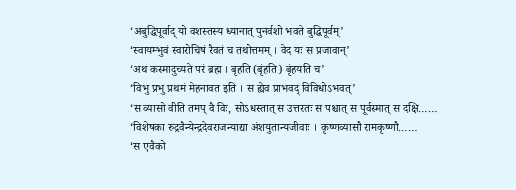‘अबुद्धिपूर्वाद् यो वशस्तस्य ध्यानात् पुनर्वशो भवते बुद्धिपूर्वम्’
‘स्वायम्भुवं स्वारोचिषं रैवतं च तथोत्तमम् । वेद यः स प्रजावान्’
‘अथ कस्मादुच्यते परं ब्रह्म । बृहति(बृंहति) बृंहयति च’
‘विभु प्रभु प्रथमं मेहनावत इति । स ह्येव प्राभवद् विविधोऽभवत्’
‘स व्यासो वीति तमप् वै विः, सोऽधस्तात् स उत्तरतः स पश्चात् स पूर्वस्मात् स दक्षि……
‘विशेषका रुद्रवैन्येन्द्रदेवराजन्याद्या अंशयुतान्यजीवाः । कृष्णव्यासौ रामकृष्णौ……
‘स एवैको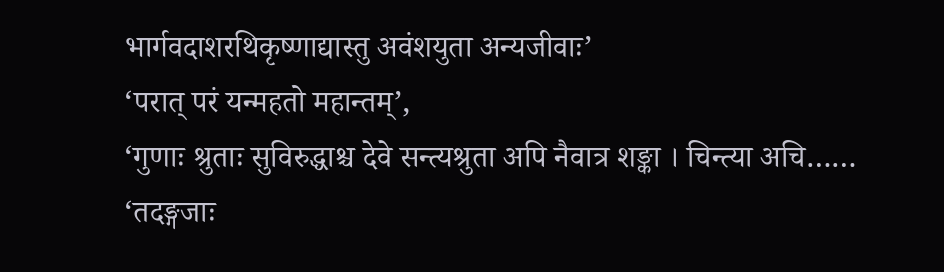भार्गवदाशरथिकृष्णाद्यास्तु अवंशयुता अन्यजीवाः’
‘परात् परं यन्महतो महान्तम्’,
‘गुणाः श्रुताः सुविरुद्धाश्च देवे सन्त्यश्रुता अपि नैवात्र शङ्का । चिन्त्या अचि……
‘तदङ्गजाः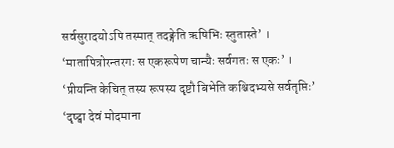सर्वसुरादयोऽपि तस्मात् तदङ्गेति ऋषिभिः स्तुतास्ते’ ।
‘मातापित्रोरन्तरगः स एकरूपेण चान्यैः सर्वगतः स एकः’ ।
‘प्रीयन्ति केचित् तस्य रूपस्य दृष्टौ बिभेति कश्चिदभ्यसे सर्वतृप्तिः’
‘दृष्ट्वा देवं मोदमाना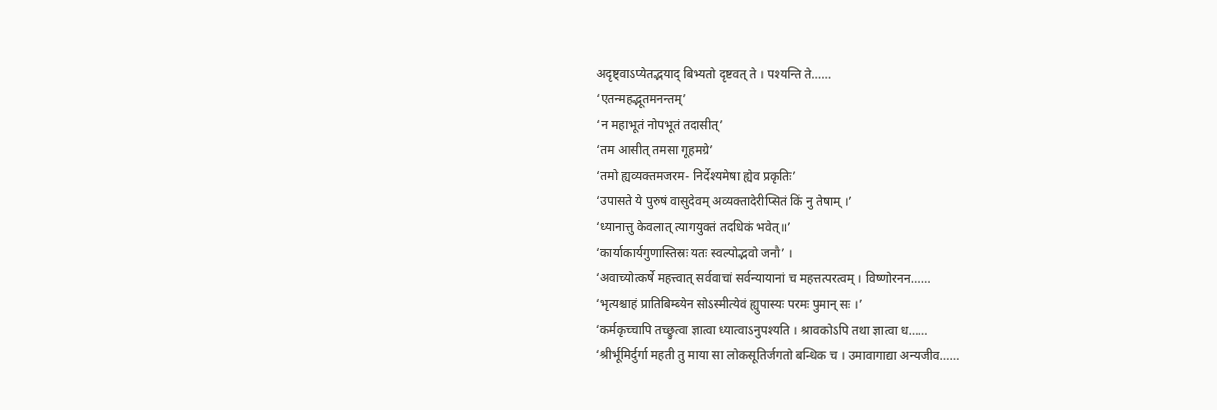अदृष्ट्वाऽप्येतद्भयाद् बिभ्यतो दृष्टवत् ते । पश्यन्ति ते……
‘एतन्महद्भूतमनन्तम्’
‘न महाभूतं नोपभूतं तदासीत्’
‘तम आसीत् तमसा गूहमग्रे’
‘तमो ह्यव्यक्तमजरम- निर्देश्यमेषा ह्येव प्रकृतिः’
‘उपासते ये पुरुषं वासुदेवम् अव्यक्तादेरीप्सितं किं नु तेषाम् ।’
‘ध्यानात्तु केवलात् त्यागयुक्तं तदधिकं भवेत्॥’
‘कार्याकार्यगुणास्तिस्रः यतः स्वल्पोद्भवो जनौ’ ।
‘अवाच्योत्कर्षे महत्त्वात् सर्ववाचां सर्वन्यायानां च महत्तत्परत्वम् । विष्णोरनन……
‘भृत्यश्चाहं प्रातिबिम्ब्येन सोऽस्मीत्येवं ह्युपास्यः परमः पुमान् सः ।’
‘कर्मकृच्चापि तच्छ्रुत्वा ज्ञात्वा ध्यात्वाऽनुपश्यति । श्रावकोऽपि तथा ज्ञात्वा ध……
‘श्रीर्भूमिर्दुर्गा महती तु माया सा लोकसूतिर्जगतो बन्धिक च । उमावागाद्या अन्यजीव……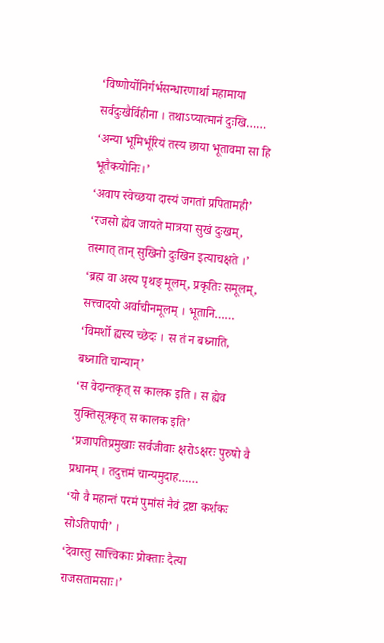‘विष्णोर्योनिर्गर्भसन्धारणार्था महामाया सर्वदुःखैर्विहीना । तथाऽप्यात्मानं दुःखि……
‘अन्या भूमिर्भूरियं तस्य छाया भूतावमा सा हि भूतैकयोनिः।’
‘अवाप स्वेच्छया दास्यं जगतां प्रपितामही’
‘रजसो ह्येव जायते मात्रया सुखं दुःखम्, तस्मात् तान् सुखिनो दुःखिन इत्याचक्षते ।’
‘ब्रह्म वा अस्य पृथङ् मूलम्, प्रकृतिः समूलम्, सत्त्वादयो अर्वाचीनमूलम् । भूतानि……
‘विमर्शो ह्यस्य च्छेदः । स तं न बध्नाति, बध्नाति चान्यान्’
‘स वेदान्तकृत् स कालक इति । स ह्येव युक्तिसूत्रकृत् स कालक इति’
‘प्रजापतिप्रमुखाः सर्वजीवाः क्षरोऽक्षरः पुरुषो वै प्रधानम् । तदुत्तमं चान्यमुदाह……
‘यो वै महान्तं परमं पुमांसं नैवं द्रष्टा कर्शकः सोऽतिपापी’ ।
‘देवास्तु सात्त्विकाः प्रोक्ताः दैत्या राजसतामसाः।’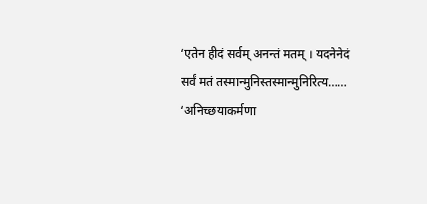‘एतेन हीदं सर्वम् अनन्तं मतम् । यदनेनेदं सर्वं मतं तस्मान्मुनिस्तस्मान्मुनिरित्य……
‘अनिच्छयाकर्मणा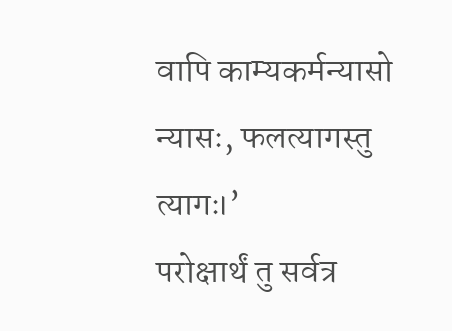वापि काम्यकर्मन्यासो न्यासः, फलत्यागस्तु त्यागः।’
परोक्षार्थं तु सर्वत्र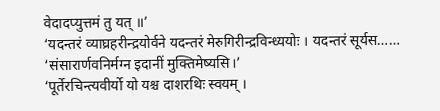वेदादप्युत्तमं तु यत् ॥’
‘यदन्तरं व्याघ्रहरीन्द्रयोर्वने यदन्तरं मेरुगिरीन्द्रविन्ध्ययोः । यदन्तरं सूर्यस……
‘संसारार्णवनिर्मग्न इदानीं मुक्तिमेष्यसि।’
‘पूर्तेरचिन्त्यवीर्यो यो यश्च दाशरथिः स्वयम् ।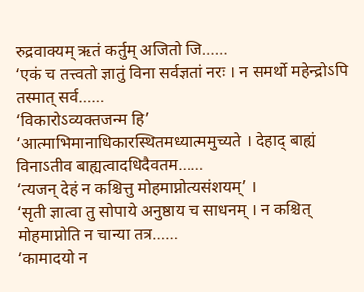रुद्रवाक्यम् ऋतं कर्तुम् अजितो जि……
‘एकं च तत्त्वतो ज्ञातुं विना सर्वज्ञतां नरः । न समर्थो महेन्द्रोऽपि तस्मात् सर्व……
‘विकारोऽव्यक्तजन्म हि’
‘आत्माभिमानाधिकारस्थितमध्यात्ममुच्यते । देहाद् बाह्यं विनाऽतीव बाह्यत्वादधिदैवतम……
‘त्यजन् देहं न कश्चित्तु मोहमाप्नोत्यसंशयम्’ ।
‘सृती ज्ञात्वा तु सोपाये अनुष्ठाय च साधनम् । न कश्चित् मोहमाप्नोति न चान्या तत्र……
‘कामादयो न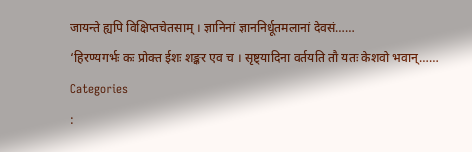जायन्ते ह्यपि विक्षिप्तचेतसाम् । ज्ञानिनां ज्ञाननिर्धूतमलानां देवसं……
‘हिरण्यगर्भः कः प्रोक्त ईशः शङ्कर एव च । सृष्ट्यादिना वर्तयति तौ यतः केशवो भवान्……
Categories
: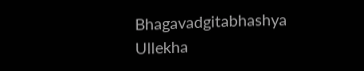Bhagavadgitabhashya
Ullekha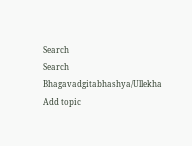Search
Search
Bhagavadgitabhashya/Ullekha
Add topic